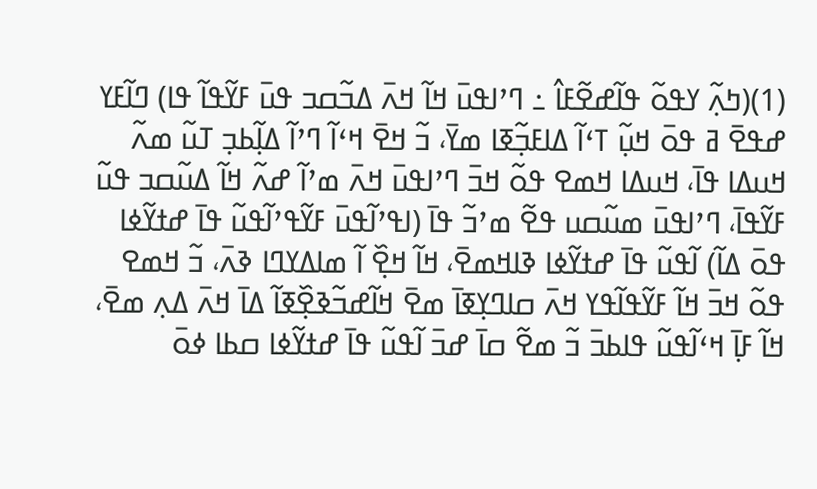(1)(ߤߍ߲߬ ߌߟߋ߬ ߟߊ߬ߝߐ߬ߓߊ߮ ߸ ߣߴߊߟߎ߫ ߞߊ߬ ߞߍ߫ ߡߏ߬ߛߏ ߟߎ߫ ߓߌ߬ߟߊ߬ ߟߊ) ߣߊ߬ߓߌ ߝߟߐ߫ ߥ ߟߋ߫ ߞߎ߲߬ ߠߵߊ߬ ߡߊߓߏ߲߬ߧߊ ߘߌ߫، ߏ߬ ߞߐ߫ ߞߵߊ߬ ߣߴߊ߬ ߡߊ߲߬ߕߏ߲ ߠߎ߬ ߘߍ߬ ߞߎߡߊ ߟߊ߫، ߞߎߡߊ ߞߘߐ ߟߋ߬ ߞߏ߫ ߣߴߊߟߎ߫ ߞߍ߫ ߘߴߊ߬ ߝߍ߬ ߞߊ߬ ߡߎ߬ߛߏ ߟߎ߬ ߓߌ߬ߟߊ߫، ߣߴߊߟߎ߫ ߘߎ߬ߛߎ ߟߐ߬ ߘߴߏ߬ ߟߊ߫ (ߊߟߴߊ߬ߟߎ߫ ߓߌ߬ߟߴߊ߬ߟߎ߬ ߟߊ߫ ߝߙߌ߬ߦߊ ߟߋ߫ ߡߊ߬) ߊ߬ߟߎ߬ ߟߊ߫ ߝߙߌ߬ߦߊ ߢߊߞߘߐ߫، ߞߊ߬ ߞߐ߲߰ ߊ߬ ߘߊߡߌߣߊ ߢߍ߫، ߏ߬ ߞߘߐ ߟߋ߬ ߞߏ߫ ߞߊ߬ ߓߌ߬ߟߊ߬ߟߌ ߞߍ߫ ߛߊߣߌ߲ߧߊ߫ ߘߐ߫ ߞߊ߬ߝߏ߬ߢߐ߲߰ߧߊ߬ ߡߊ߫ ߞߍ߫ ߡߍ߲ ߘߐ߫، ߞߊ߬ ߓߊ߲߫ ߞߵߊ߬ߟߎ߬ ߟߊߕߏ߫ ߏ߬ ߘߐ߬ ߛߊ߫ ߝߏ߫ ߊ߬ߟߎ߬ ߟߊ߫ ߝߙߌ߬ߦߊ ߛߕߊ ߦߋ߫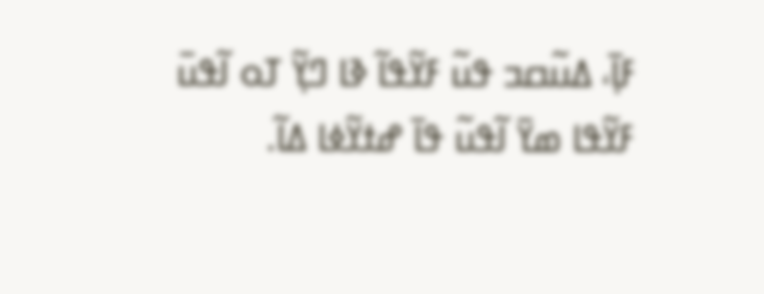ߓߊ߲߫، ߡߎ߬ߛߏ ߟߎ߬ ߓߌ߬ߟߊ߬ ߢߊ ߣߌ߲߬ ߠߋ ߊ߬ߟߎ߫ ߓߌ߬ߟߊ ߘߌ߫ ߊ߬ߟߎ߬ ߟߊ߫ ߝߙߌ߬ߦߊ ߡߊ߬.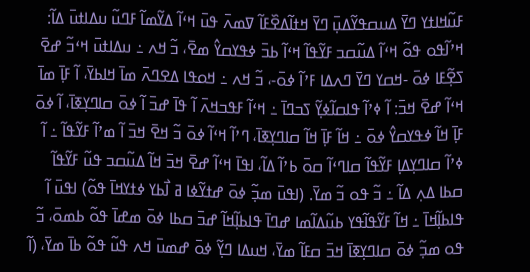ߓߎ߬ߞߊߙߌ ߣߌ߫ ߡߎߛߟߌ߬ߡߎ߲߫ ߣߌ߫ ߞߙߊ߬ߡߐ߰ߓߊ߬ ߜߘߍ߫ ߟߎ߫ ߞߵߊ߬ ߡߌ߬ߘߊ߬ ߓߣߎ߬ ߎߡߊߙߎ߫ ߡߊ߬: ߞߴߊ߬ߟߋ ߟߋ߬ ߞߵߊ߬ ߡߎ߬ߛߏ ߓߌ߬ߟߊ߬ ߞߵߊ߬ ߕߏ߫ ߦߟߌߛߌ߮ ߘߐ߫، ߏ߬ ߞߍ ߸ ߎߡߊߙߎ߫ ߞߵߏ߬ ߝߐ߫ ߖߐ߲߬ߓߊ ߦߋ߫ -ߞߛߌ ߣߌ߫ ߣߍߡߊ ߓߴߊ߬ ߦߋ߫-، ߏ߬ ߞߍ ߸ ߞߋߟߊ ߡߐߣߍ߫ ߘߊ߫ ߞߊߕߌ߫، ߊ߬ ߓߊ߲߫ ߘߊ߫ ߞߵߊ߬ ߝߐ߫ ߞߏ߫: ߊ߬ ߦߴߊ߬ ߟߊߛߊ߬ߦߌ߲߬ ߖߏߣߊ߫ ߸ ߞߵߊ߬ ߓߟߏߞߍ߫ ߊ߬ ߟߊ߫ ߝߏ߫ ߊ߬ ߦߋ߫ ߛߊߣߌ߲ߧߊ߫، ߊ߬ ߦߋ߫ ߓߊ߲߫ ߞߊ߬ ߦߟߌߛߌ߮ ߦߋ߫ ߸ ߞߊ߬ ߓߊ߲߫ ߞߊ߬ ߛߊߣߌ߲ߧߊ߫، ߣߴߊ߬ ߞߵߊ߬ ߦߋ߫ ߏ߬ ߞߐ߫ ߞߏ߫ ߊ߬ ߘߴߊ߬ ߓߌ߬ߟߊ߬ ߸ ߊ߬ ߦߴߊ߬ ߛߊߣߌ߲ߡߊ߲ ߓߌ߬ߟߊ߬ ߛߊߣߵߊ߬ ߛߋ߫ ߕߴߊ߬ ߡߊ߬، ߊߟߊ߫ ߞߵߊ߬ ߝߐ߫ ߞߏ߫ ߞߊ߬ ߡߎ߬ߛߏ ߟߎ߬ ߓߌ߬ߟߊ߬ ߛߕߊ ߡߍ߲ ߡߊ߬ ߸ ߏ߬ ߟߋ ߏ߬ ߘߌ߫. (ߊߟߎ߫ ߘߏ߲߬ ߦߋ߫ ߝߙߌ߬ߦߊ ߥ ߊ߯ߕߌ ߦߙߌߞߊ߫ ߟߋ߬) ߊߟߎ߫ ߊ߬ ߟߊߕߊ߲߬ߞߊ߫ ߸ ߞߊ߬ ߓߌ߬ߟߊ߬ߟߌ ߕߎ߬ߡߊ߬ߘߊ ߝߣߊ߫ ߟߊߕߊ߲߬ߞߊ߬ ߝߏ߫ ߛߕߊ ߦߋ߫ ߘߝߊ߫ ߟߋ߬ ߕߘߋ߫، ߏ߬ ߟߋ ߘߏ߲߬ ߦߋ߫ ߛߊߣߌ߲ߧߊ߫ ߞߏ߫ ߛߓߊ߬ ߘߌ߫، ߞߎߡߊ ߣߌ߲߬ ߦߋ߫ ߝߘߎ߫ ߞߍ ߟߎ߬ ߟߋ߬ ߕߊ߫ ߘߌ߫، (ߊ߬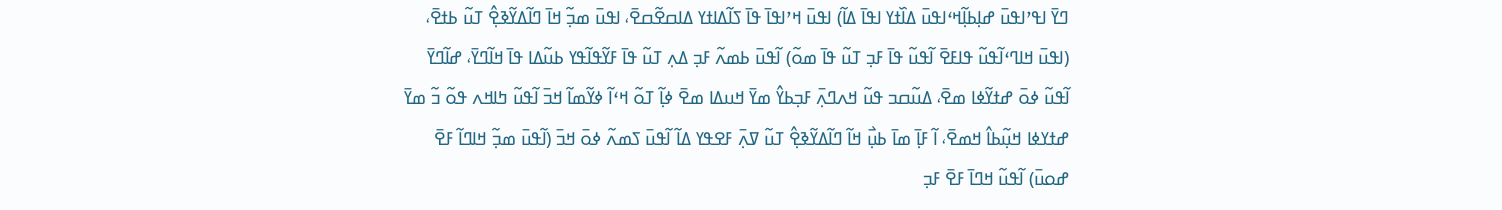ߣߌ߫ ߊߟߴߊߟߎ߫ ߝߊ߲ߕߊ߲߬ߞߵߊߟߎ߫ ߡߊ߰ߙߌ ߊߟߊ߫ ߡߊ߬) ߊߟߎ߫ ߞߴߊߟߊ߫ ߟߊ߫ ߖߊ߬ߡߊߙߌ ߡߊߛߐ߬ߛߐ߫، ߊߟߎ߫ ߘߏ߲߬ ߞߊ߫ ߣߊ߬ߡߌ߬ߢߐ߲߮ ߠߎ߬ ߕߙߐ߫، (ߊߟߎ߫ ߞߊߣߵߊ߬ߟߎ߬ ߟߊߓߐ߫ ߊ߬ߟߎ߬ ߟߊ߫ ߓߏ߲ ߠߎ߬ ߟߊ߫ ߘߋ߬) ߊ߬ߟߎ߫ ߕߘߍ߬ ߓߏ߲ ߡߍ߲ ߠߎ߬ ߟߊ߫ ߓߌ߬ߟߊ߬ߟߌ ߕߎ߬ߡߊ ߟߊ߫ ߞߊ߬ߣߌ߫، ߝߊ߬ߣߌ߫ ߊ߬ߟߎ߬ ߦߋ߫ ߝߙߌ߬ߦߊ ߘߐ߫، ߡߎ߬ߛߏ ߟߎ߬ ߞߍߣߍ߲߫ ߓߏ߲ߕߌ߮ ߘߌ߫ ߞߎߡߊ ߘߐ߫ ߦߊ߲߬ ߠߋ߬ ߞߵߊ߬ ߦߌ߬ߘߊ߬ ߞߏ߫ ߊ߬ߟߎ߬ ߤߊߞߍ ߟߋ߬ ߏ߬ ߘߌ߫ ߝߙߌߦߊ ߞߎ߲߬ߕߊ߮ ߞߘߐ߫، ߊ߬ ߓߊ߲߫ ߘߊ߫ ߕߎ߲߯ ߞߊ߬ ߣߊ߬ߡߌ߬ߢߐ߲߮ ߠߎ߬ ߜߍ߲߫ ߓߐߟߌ ߡߊ߬ ߊ߬ߟߎ߫ ߖߘߍ߬ ߦߋ߫ ߞߏ߫ (ߊ߬ߟߎ߫ ߘߏ߲߬ ߞߊߣߊ߬ ߓߐ߫ ߝߋߎ߫) ߊ߬ߟߎ߬ ߞߣߊ߫ ߓߐ߫ ߓߏ߲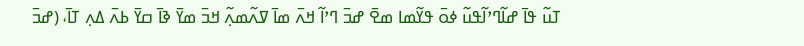ߠߎ߬ ߟߊ߫ ߝߊ߬ߣߴߊ߬ߟߎ߬ ߦߋ߫ ߟߌ߬ߘߊ ߘߐ߫ ߝߏ߫ ߣߴߊ߬ ߞߍ߫ ߘߊ߫ ߜߍ߬ߘߍ߲߬ ߞߏ߫ ߘߌ߫ ߢߊ߫ ߛߌ߫ ߕߍ߫ ߡߍ߲ ߠߊ߫، (ߝߏ߫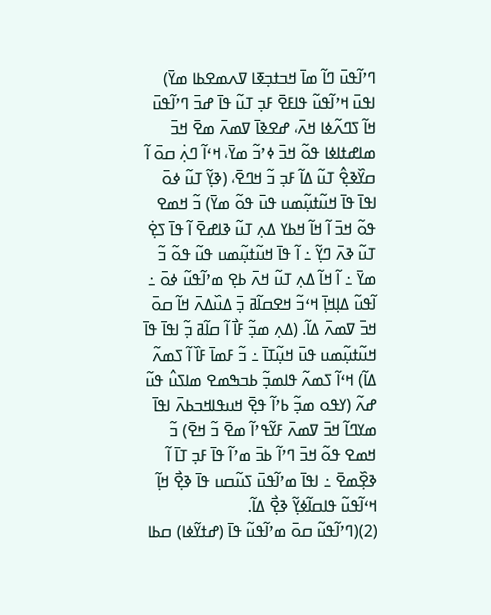ߣߴߊ߬ߟߎ߫ ߣߊ߬ ߘߊ߫ ߞߏߙߏ߲ߧߊ ߜߍߘߐߕߊ ߘߌ߫) ߊߟߎ߫ ߞߴߊ߬ߟߎ߬ ߟߊߓߐ߫ ߓߏ߲ ߠߎ߬ ߟߊ߫ ߝߏ߫ ߣߴߊ߬ߟߎ߫ ߞߊ߬ ߖߣߍ߬ߦߊ ߞߍ߫، ߝߐߢߊ߫ ߜߘߍ߫ ߘߐ߫ ߞߏ߫ ߘߊߝߙߊߦߊ ߟߋ߬ ߞߏ߫ ߦߴߏ߬ ߘߌ߫، ߞߵߊ߬ ߣߍ߲߭ ߛߋ߫ ߊ߬ ߛߌ߰ߢߐ߲߮ ߠߎ߬ ߡߊ߬ ߓߏ߲ ߏ߬ ߞߣߐ߫، (ߢߌ߲߬ ߠߎ߬ ߦߋ߫ ߊߟߊ߫ ߟߊ߫ ߞߎ߬ߙߎ߲߬ߘߎ ߟߎ߫ ߟߋ߬ ߘߌ߫) ߏ߬ ߞߘߐ ߟߋ߬ ߞߏ߫ ߊ߬ ߞߊ߬ ߞߕߌ ߡߍ߲ ߠߎ߬ ߢߊߝߐ߫ ߊ߬ ߟߊ߫ ߖߐ߲߭ ߠߎ߬ ߢߍ߫ ߣߌ߲߬ ߸ ߊ߬ ߟߊ߫ ߞߎ߬ߙߎ߲߬ߘߎ ߟߎ߬ ߟߋ߬ ߏ߬ ߘߌ߫ ߸ ߊ߬ ߞߊ߬ ߡߍ߲ ߠߎ߬ ߞߍ߫ ߕߐ߲ ߘߴߊ߬ߟߎ߬ ߦߋ߫ ߸ ߊ߬ߟߎ߬ ߡߊ߲ߞߊ߲߫ ߞߵߏ߬ ߞߐߛߊ߬ߥ ߏ߲߫ ߡߎ߰ߡߍ߫ ߞߊ߬ ߛߋ߫ ߞߏ߫ ߜߘߍ߫ ߡߊ߬. (ߡߍ߲ ߘߏ߲߬ ߓߊ߯ ߊ߬ ߛߊ߬ߥ ߏ߲߬ ߊߟߊ߫ ߟߊ߫ ߞߎ߬ߙߎ߲߬ߘߎ ߟߎ߫ ߞߎ߲߬ߠߊ߫ ߸ ߏ߬ ߓߘߊ߫ ߓߊ߰ ߊ߬ ߖߘߍ߬ ߡߊ߬) ߞߵߊ߬ ߖߘߍ߬ ߟߊߘߏ߲߬ ߕߏߒߘߐ ߘߊߖߎ߮ ߟߎ߬ ߝߍ߬ (ߌߟߋ ߘߏ߲߬ ߕߴߊ߬ ߟߐ߲߫ ߞߎߟߊߞߏߕߍ߫ ߊߟߊ߫ ߘߌߣߊ߬ ߞߏ߫ ߜߘߍ߫ ߓߌ߬ߟߴߊ߬ ߘߐ߫ ߏ߬ ߞߐ߫) ߏ߬ ߞߘߐ ߟߋ߬ ߞߏ߫ ߣߴߊ߬ ߕߏ߫ ߘߴߊ߬ ߟߊ߫ ߓߏ߲ ߠߊ߫ ߊ߬ ߢߐ߲߰ߘߐ߫ ߸ ߊߟߊ߫ ߘߴߊ߬ߟߎ߫ ߖߎ߬ߛߎ ߟߊ߫ ߢߐ߲߯ ߞߊ߲߬ ߞߵߊ߬ߟߎ߬ ߟߊߛߊ߬ߦߌ߲߬ ߢߐ߲߯ ߡߊ߬.
(2)(ߣߴߊ߬ߟߎ߬ ߛߋ߫ ߘߴߊ߬ߟߎ߬ ߟߊ߫ (ߝߙߌ߬ߦߊ) ߛߕߊ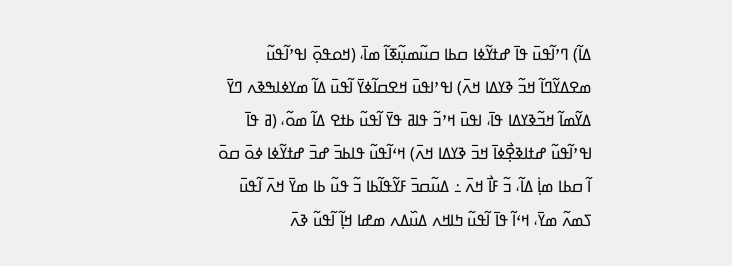ߡߊ߬) ߣߴߊ߬ߟߎ߫ ߟߊ߫ ߝߙߌ߬ߦߊ ߛߕߊ ߛߎ߬ߘߎ߲߬ߧߊ߬ ߘߊ߫، (ߞߋߟߋ߲߫ ߊߟߴߊ߬ߟߎ߬ ߘߐߡߌ߬ߣߊ߬ ߞߏ߬ ߢߌߡߊ ߞߍ߫) ߊߟߴߊߟߎ߫ ߞߐߛߊ߬ߦߌ߫ ߊ߬ߟߎ߫ ߡߊ߬ ߘߌߦߊߒߢߍ ߣߌ߫ ߡߌ߬ߘߊ߬ ߞߏ߬ߢߌߡߊ ߟߊ߫، ߊߟߎ߫ ߞߴߏ߬ ߟߊߥ ߟߌ߫ ߊ߬ߟߎ߬ ߕߙߐ ߡߊ߬ ߘߋ߬، (ߥ ߟߊ߫ ߊߟߴߊ߬ߟߎ߬ ߝߙߊߢߐ߲߯ߦߊ߫ ߞߏ߫ ߢߌߡߊ ߞߍ߫) ߞߵߊ߬ߟߎ߬ ߟߊߕߏ߫ ߝߏ߫ ߝߙߌ߬ߦߊ ߦߋ߫ ߛߋ߫ ߊ߬ ߛߕߊ ߘߊ߲߭ ߡߊ߬، ߏ߬ ߓߊ߯ ߞߍ߫ ߸ ߡߎ߬ߛߏ߫ ߓߌ߬ߟߊ߬ߕߊ ߏ߬ ߟߎ߬ ߕߊ ߘߌ߫ ߞߍ߫ ߊ߬ߟߎ߫ ߖߘߍ߬ ߘߌ߫، ߞߵߊ߬ ߟߊ߫ ߊ߬ߟߎ߬ ߤߊߞߍ ߡߎ߰ߡߍ ߘߝߊ ߞߊ߲߬ ߊ߬ߟߎ߬ ߢߍ߫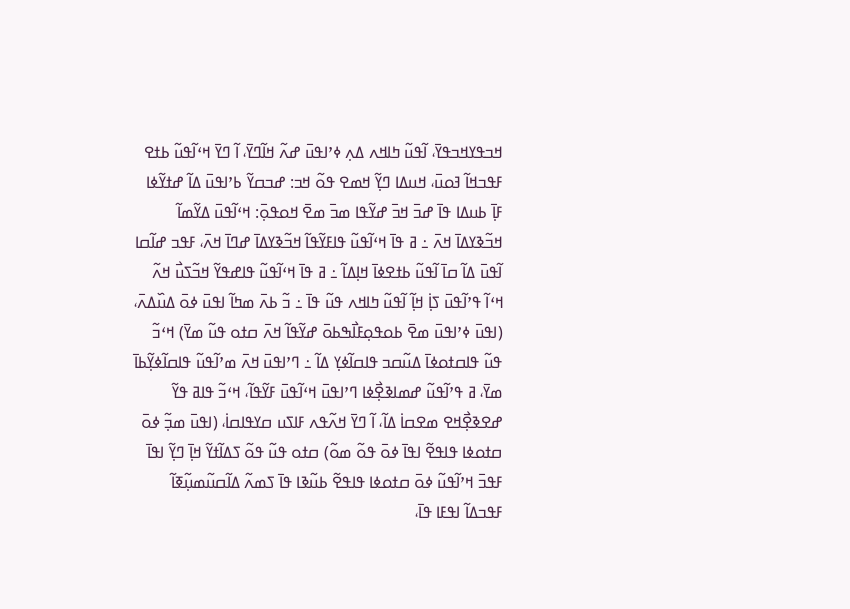ߞߏߟߌߞߏߟߌ߫، ߊ߬ߟߎ߬ ߤߊߞߍ ߡߍ߲ ߦߴߊߟߎ߫ ߝߍ߬ ߞߊ߬ߣߌ߫، ߊ߬ ߣߌ߫ ߞߵߊ߬ߟߎ߬ ߕߙߐ ߓߟߏߞߊ߬ ߔߋߎ߫، ߞߎߡߊ ߣߌ߲߬ ߞߘߐ ߟߋ߬ ߞߏ: ߝߏߛߌ߬ ߕߴߊߟߎ߫ ߡߊ߬ ߝߙߌ߬ߦߊ ߓߊ߲߫ ߕߎߡߊ ߟߊ߫ ߝߏ߫ ߞߏ߫ ߝߌ߬ߟߊ ߘߏ߫ ߘߐ߫ ߞߋߟߋ߲߫: ߞߵߊ߬ߟߎ߫ ߡߌ߬ߘߊ߬ ߞߏ߬ߢߌߡߊ߫ ߞߍ߫ ߸ ߥ ߟߊ߫ ߞߵߊ߬ߟߎ߬ ߟߊߓߌ߬ߟߊ߬ ߞߏ߬ߢߌߡߊ߫ ߝߣߊ߫ ߞߍ߫، ߓߟߏ ߝߊ߬ߛߊ ߊ߬ߟߎ߫ ߡߊ߬ ߛߊ߫ ߊ߬ߟߎ߬ ߕߙߐߦߊ߫ ߞߊ߲ߡߊ߬ ߸ ߥ ߟߊ߫ ߞߵߊ߬ߟߎ߬ ߟߊߝߟߌ߬ ߞߏ߬ߖߎ߯ ߞߍ߬ ߞߵߊ߬ ߟߴߊ߬ߟߎ߫ ߖߊ߲߭ ߞߊ߲߬ ߊ߬ߟߎ߬ ߤߊߞߍ ߟߎ߬ ߟߊ߫ ߸ ߏ߬ ߕߍ߫ ߘߤߊ߬ ߊߟߎ߫ ߦߋ߫ ߡߎ߰ߡߍ߫، (ߊߟߎ߫ ߦߴߊߟߎ߫ ߘߐ߫ ߕߋߟߋ߲ߓߊ߯ߒߕߋ߫ ߝߌ߬ߟߊ߬ ߞߍ߫ ߛߙߋ ߟߎ߬ ߘߌ߫) ߞߵߏ߬ ߟߎ߬ ߟߊߛߙߋߦߊ߫ ߡߎ߬ߛߏ ߟߊߛߊ߬ߦߌ߲ ߡߊ߬ ߸ ߣߴߊߟߎ߫ ߞߍ߫ ߘߴߊ߬ߟߎ߬ ߟߊߛߊ߬ߦߌ߲߬ߕߊ߫ ߘߌ߫، ߥ ߟߴߊ߬ߟߎ߬ ߝߘߊߢߐ߲߯ߦߊ ߣߴߊߟߎ߫ ߞߵߊ߬ߟߎ߫ ߓߌ߬ߟߊ߬، ߞߵߏ߬ ߟߊߥ ߟߌ߬ ߝߐߢߐ߲߯ߞߐ ߘߐߛߊ߭ ߡߊ߬، ߊ߬ ߣߌ߫ ߞߍ߬ߟߍ ߓߊߖߎ ߛߌߟߊߛߊ߭، (ߊߟߎ߫ ߘߏ߲߬ ߦߋ߫ ߛߙߋߦߊ ߟߊߟߐ߬ ߊߟߊ߫ ߦߋ߫ ߟߋ߬ ߘߋ߬) ߛߙߋ ߟߎ߬ ߟߋ߬ ߖߡߊ߬ߙߌ߬ ߞߊ߲߫ ߣߌ߲߬ ߊߟߊ߫ ߓߟߏ߫ ߞߴߊ߬ߟߎ߬ ߦߋ߫ ߛߙߋߦߊ ߟߊߟߐ߬ ߕߎ߬ߢߊ ߟߊ߫ ߖߘߍ߬ ߡߊ߬ߛߎ߬ߘߎ߲߬ߧߊ߬ ߓߟߏߡߊ߬ ߊߟߓߊ ߟߊ߫،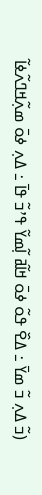(ߏ߬ ߡߍ߲ ߏ߬ ߘߌ߫ ߸ ߡߐ߰ ߟߋ߬ ߦߋ߫ ߞߊ߬ߥ ߊ߲߬ߘߌ߬ ߟߴߏ߬ ߟߊ߫ ߸ ߡߍ߲ ߦߋ߫ ߘߍ߲߬ߞߣߍ߬ߦߊ߬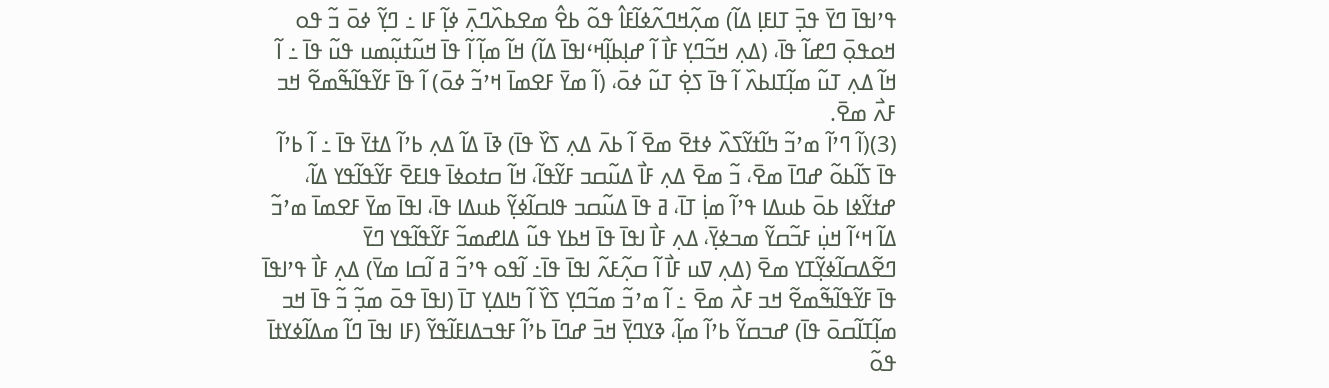ߟߴߊߟߊ߫ ߣߌ߫ ߟߏ߲߫ ߠߊߓߊ߲ ߡߊ߬) ߘߍ߲߬ߞߣߍ߬ߦߊ߬ߓߊ߮ ߟߋ߬ ߕߐ߮ ߘߐߕߍ߰ߣߍ߲߫ ߦߊ߲߬ ߓߊ ߸ ߣߌ߲߬ ߦߋ߫ ߏ߬ ߟߋ ߞߋߟߋ߲߫ ߣߝߊ߬ ߟߊ߫، (ߡߍ߲ ߞߏ߬ߣߌ߲ ߓߊ߯ ߊ߬ ߝߊ߲ߕߊ߲߬ߞߵߊߟߊ߫ ߡߊ߬) ߞߊ߬ ߘߊ߲߬ ߊ߬ ߟߊ߫ ߞߎ߬ߙߎ߲߬ߘߎ ߟߎ߬ ߟߊ߫ ߸ ߊ߬ ߞߊ߬ ߡߍ߲ ߠߎ߬ ߘߊ߲߬ߠߊߕߍ߰ ߊ߬ ߟߊ߫ ߖߐ߲߭ ߠߎ߬ ߦߋ߫، (ߊ߬ ߘߌ߫ ߓߐߘߊ߫ ߞߴߏ߬ ߦߋ߫) ߊ߬ ߟߊ߫ ߓߌ߬ߟߊ߬ߒ߬ߘߐ߬ ߞߏ ߓߍ߯ ߘߐ߫.
(3)(ߊ߬ ߣߴߊ߬ ߘߴߏ߬ ߤߊ߬ߙߌ߬ߖߍ߰ ߦߙߐ߫ ߘߐ߫ ߊ߬ ߕߍ߫ ߡߍ߲ ߖߌ߰ ߟߊ߫) ߢߊ߫ ߡߊ߬ ߡߍ߲ ߕߴߊ߬ ߡߙߌ߫ ߟߊ߫ ߸ ߊ߬ ߕߴߊ߬ ߟߊ߫ ߖߊ߬ߕߋ߬ ߝߣߊ߫ ߘߐ߫، ߏ߬ ߘߐ߫ ߡߍ߲ ߓߊ߯ ߡߎ߬ߛߏ ߓߌ߬ߟߊ߬، ߞߊ߬ ߛߙߋߦߊ߫ ߟߊߓߐ߫ ߓߌ߬ߟߊ߬ߟߌ ߡߊ߬، ߝߙߌ߬ߦߊ ߕߋ߫ ߕߎߡߊ ߟߴߊ߬ ߘߊ߲߭ ߠߊ߫، ߥ ߟߊ߫ ߡߎ߬ߛߏ ߟߊߛߊ߬ߦߌ߲߬ ߕߎߡߊ ߟߊ߫، ߊߟߊ߫ ߘߌ߫ ߓߐߘߊ߫ ߘߴߏ߬ ߡߊ߬ ߞߵߊ߬ ߞߎ߲߭ ߓߏ߬ߛߌ߬ ߘߏߦߌ߲߫، ߡߍ߲ ߓߊ߯ ߊߟߊ߫ ߟߊ߫ ߞߕߌ ߟߎ߬ ߡߊߝߘߏ߬ ߓߌ߬ߟߊ߬ߟߌ ߣߌ߫ ߣߐ߬ߡߛߊ߬ߦߌ߲߬ߠߌ ߘߐ߫ (ߡߍ߲ ߜߎ ߓߊ߯ ߊ߬ ߛߍ߲߬ߓߍ߬ ߊߟߊ߫ ߟߊ߫߸ ߊ߬ߟߋ ߟߴߏ߬ ߥ ߊ߬ߛߊ ߘߌ߫) ߡߍ߲ ߓߊ߯ ߟߴߊߟߊ߫ ߟߊ߫ ߓߌ߬ߟߊ߬ߒ߬ߘߐ߬ ߞߏ ߓߍ߯ ߘߐ߫ ߸ ߊ߬ ߘߴߏ߬ ߘߏ߬ߣߌ߲ ߖߌ߰ ߊ߬ ߤߊߡߌ߲ ߠߊ߫ (ߊߟߊ߫ ߟߋ߫ ߘߏ߲߬ ߏ߬ ߟߊ߫ ߞߏ ߘߊ߲߬ߠߊ߬ߛߋ߫ ߟߊ߫) ߝߏߛߌ߬ ߕߴߊ߬ ߘߊ߲߬، ߢߌߣߌ߲߫ ߞߏ߫ ߝߣߊ߫ ߕߴߊ߬ ߓߟߏߡߊߓߊ߬ߟߌ߬ (ߓߊ ߊߟߊ߫ ߣߊ߬ ߘߡߊ߬ߦߌߙߊ߫ ߟߋ߬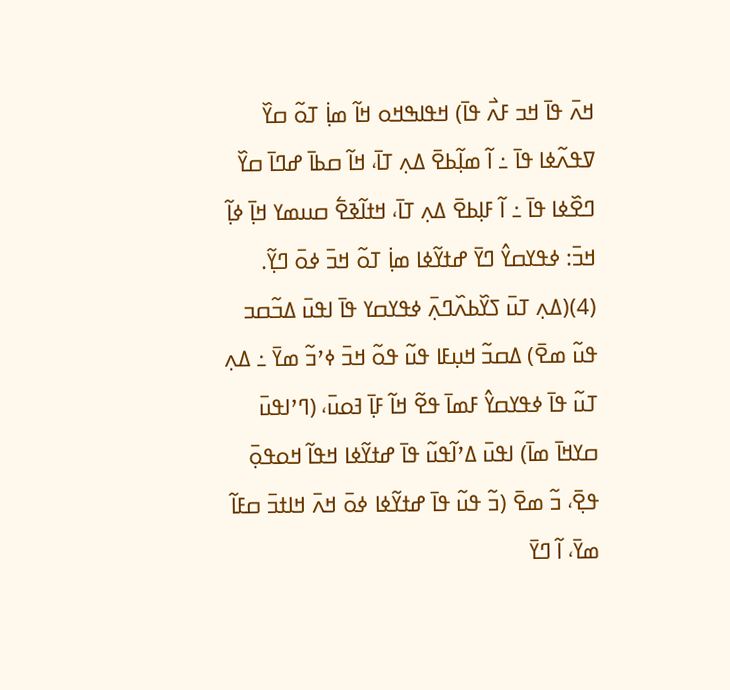ߞߍ߫ ߟߊ߫ ߞߏ ߓߍ߯ ߟߊ߫) ߞߟߊߒߞߋ ߞߊ߬ ߘߊ߲߭ ߠߋ߬ ߛߌ߰ ߜߟߍ߬ߦߊ ߟߊ߫ ߸ ߊ߬ ߘߊ߲߬ߕߐ߫ ߡߍ߲ ߠߊ߫، ߞߊ߬ ߛߕߊ߫ ߝߣߊ߫ ߛߌ߰ ߣߐ߰ߦߊ ߟߊ߫ ߸ ߊ߬ ߓߊ߲ߕߐ߫ ߡߍ߲ ߠߊ߫، ߞߙߊ߬ߢߐ߱ ߛߎߘߌ ߞߊ߲߫ ߦߊ߲߬ ߞߏ߫: ߦߟߌߛߌ߮ ߣߌ߫ ߝߙߌ߬ߦߊ ߘߊ߲߭ ߠߋ߬ ߞߏ߫ ߦߋ߫ ߣߌ߲߬.
(4)(ߡߍ߲ ߠߎ߫ ߖߌ߰ߕߍ߰ߣߍ߲߫ ߦߟߌߛߌ ߟߊ߫ ߊߟߎ߫ ߡߏ߬ߛߏ ߟߎ߬ ߘߐ߫) ߡߛߏ߬ ߞߎ߲ߓߊ ߟߎ߬ ߟߋ߬ ߞߏ߫ ߦߴߏ߬ ߘߌ߫ ߸ ߡߍ߲ ߠߎ߬ ߟߊ߫ ߦߟߌߛߌ߮ ߓߘߊ߫ ߟߐ߬ ߞߊ߬ ߓߊ߲߫ ߔߋߎ߫، (ߣߴߊߟߎ߫ ߛߌߞߊ߫ ߘߊ߫) ߊߟߎ߫ ߡߴߊ߬ߟߎ߬ ߟߊ߫ ߝߙߌ߬ߦߊ ߞߟߊ߬ ߞߋߟߋ߲߫ ߟߐ߲߫، ߏ߬ ߘߐ߫ (ߏ߬ ߟߎ߬ ߟߊ߫ ߝߙߌ߬ߦߊ ߦߋ߫ ߞߍ߫ ߞߊߙߏ߫ ߛߓߊ߬ ߘߌ߫، ߊ߬ ߣߌ߫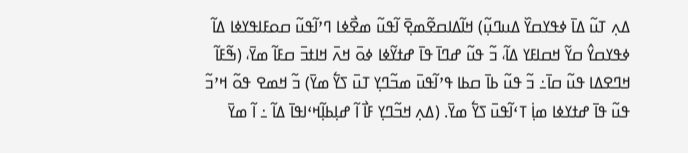ߡߍ߲ ߠߎ߬ ߡߊ߫ ߦߟߌߛߌ߰ ߡߎߣߎ߲߬) ߞߊ߬ߡߊߛߐ߬ߘߐ߲߫ ߊ߬ߟߎ߬ ߘߐ߯ߦߊ ߣߴߊ߬ߟߎ߬ ߛߋߓߊߟߌߦߊ ߡߊ߬ ߦߟߌߛߌ߮ ߛߌ߬ ߞߛߊߓߌ ߡߊ߬، ߏ߬ ߟߎ߬ ߝߣߊ߫ ߟߊ߫ ߝߙߌ߬ߦߊ ߦߋ߫ ߞߍ߫ ߞߊߙߏ߫ ߛߓߊ߬ ߘߌ߫، (ߒ߬ߓߊ߬ ߞߣߐߡߊ ߟߎ߬ ߛߊ߫߸ ߏ߬ ߟߎ߬ ߕߊ߫ ߛߕߊ ߟߴߊ߬ߟߎ߫ ߘߏ߬ߣߌ߲ ߠߎ߫ ߖߌ߱ ߘߌ߫) ߏ߬ ߞߘߐ ߟߋ߬ ߞߴߏ߬ ߟߎ߬ ߟߊ߫ ߝߙߌߦߊ ߘߊ߲߭ ߠߵߊ߬ߟߎ߫ ߖߌ߱ ߘߌ߫. (ߡߍ߲ ߞߏ߬ߣߌ߲ ߓߊ߯ ߊ߬ ߝߊ߲ߕߊ߲߬ߞߵߊߟߊ߫ ߡߊ߬ ߸ ߊ߬ ߘߌ߫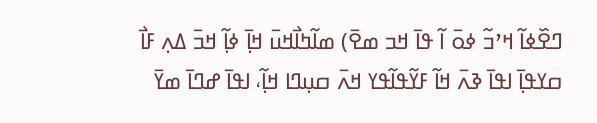ߣߐ߰ߦߊ߬ ߞߴߏ߬ ߦߋ߫ ߊ߬ ߟߊ߫ ߞߏ ߘߐ߫) ߘߊ߬ߤߊ߯ߞߎ߫ ߞߊ߲߫ ߦߊ߲߬ ߞߏ߫ ߡߍ߲ ߓߊ߯ ߛߌߟߊ߲߫ ߊߟߊ߫ ߢߍ߫ ߞߊ߬ ߓߌ߬ߟߊ߬ߟߌ ߞߍ߫ ߛߎ߲ߣߊ ߞߊ߲߬، ߊߟߊ߫ ߝߣߊ߫ ߘߌ߫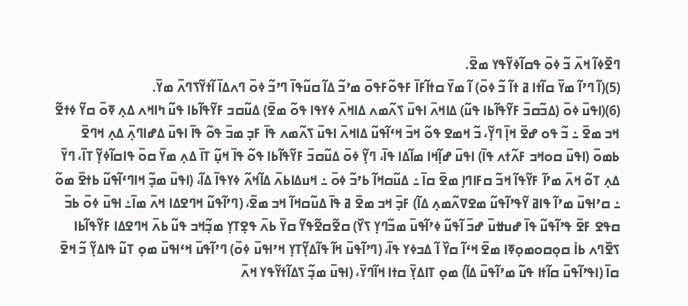ߣߐ߰ߦߊ߬ ߞߍ߫ ߏ߬ ߦߋ߫ ߟߛߊ߬ߦߌ߬ߟߌ ߘߐ߫.
(5)(ߊ߬ ߣߴߊ߬ ߘߌ߫ ߛߊ߬ߙߊ ߥ ߙߊ߬ ߏ߬ ߦߋ߫) ߊ߬ ߘߌ߫ ߛߙߊ߬ߓߊ߫ ߓߟߋ߬ߓߟߋ߫ ߘߴߏ߬ ߡߊ߬ ߛߎ߬ߟߊ߫ ߣߴߏ߬ ߦߋ߫ ߣߍߡߊ߫ ߊ߬ߙߌ߬ߖߣߍ߫ ߘߌ߫.
(6)(ߊߟߎ߫ ߦߋ߫ (ߡߏ߬ߛߏ߫ ߓߌ߬ߟߊ߬ߕߊ ߟߎ߬) ߡߊߞߍ߫ ߊߟߎ߫ ߖߍ߬ߘߍ ߡߊߞߍ߫ ߦߌߟߊ ߟߋ߬ ߘߐ߫) ߡߎ߬ߛߏ ߓߌ߬ߟߊ߬ߕߊ ߟߎ߬ ߤߊߞߍ ߡߍ߲ ߧߋ߫ ߛߌ߬ ߦߙߐ߬ ߞߏ ߘߐ߫ ߸ ߏ߬ ߟߋ ߝߐ߫ ߞߊ߲߫ ߣߌ߲߬، ߏ߬ ߞߘߐ ߟߋ߬ ߞߏ߫ ߞߵߊ߬ߟߎ߬ ߡߊߞߍ߫ ߊߟߎ߫ ߖߍ߬ߘߍ ߟߊ߫ ߓߏ߲ ߘߏ߫ ߟߋ߬ ߟߊ߫ ߊߟߎ߫ ߡߝߊߣߍ߲߫ ߡߍ߲ ߞߣߐ߫ ߕߘߋ߫ (ߊߟߎ߫ ߛߋߞߏ ߓߍ߬ߙߍ ߟߊ߫) ߊߟߎ߫ ߝߊ߲߬ߞߊ ߘߊ߬ߡߊ ߟߊ߫، ߣߌ߲߬ ߦߋ߫ ߡߎ߬ߛߏ߫ ߓߌ߬ߟߊ߬ߕߊ ߟߋ߬ ߟߊ߫ ߞߎ߲߬ ߠߊ߫ ߡߍ߲ ߘߌ߫ ߛߋ߫ ߟߊߛߊ߬ߦߌ߲߬ ߠߊ߫، ߣߌ߫ ߡߍ߲ ߠߋ߬ ߞߍ߫ ߘߴߊ߬ ߓߌ߬ߟߊ߬ ߞߏ߬ ߛߓߊߣߊ߲ ߘߐ߫ ߛߊ߫ ߸ ߡߎ߬ߛߞߊ߬ ߕߴߏ߬ ߦߋ߫ ߸ ߞߎߡߊߕߍ߫ ߡߊ߬ߞߍ߬ ߦߌߟߊ߫ ߡߊ߬، (ߊߟߎ߫ ߘߏ߲߬ ߞߊߣߵߊ߬ߟߎ߬ ߕߙߐ߫ ߘߋ߬ ߸ ߛߴߊߟߎ߫ ߘߴߊ߬ ߟߊߥ ߌ߬ߟߴߊ߬ߟߎ߬ ߘߐߜߍ߬ߘߍ߲ ߡߊ߬) ߓߏ߲߫ ߞߏ ߘߐ߫ ߥ ߟߊ߫ ߡߎ߬ߛߞߊ߬ ߞߏ ߘߐ߫، (ߣߴߊ߬ߟߎ߬ ߞߣߐߡߊ ߞߍ߫ ߘߊ߫߸ ߊߟߎ߫ ߦߋ߫ ߕߏ߫ ߛߟߐ ߓߐ߫ ߟߴߊ߬ߟߎ߬ ߟߊ߫ ߝߎߚߎ߫ ߝߏ߫ ߊ߬ߟߎ߬ ߦߴߊ߬ߟߎ߫ ߘߏ߬ߣߌ߲ ߖߌ߰) ߛߐ߬ߛߐ߬ߟߌ߬ ߛߌ߫ ߕߍ߫ ߟߐ߲ߠߌ߲ ߘߏ߲߬ߞߏ ߟߎ߬ ߕߍ߫ ߞߣߐߡߊ ߓߌ߬ߟߊ߬ߕߊ ߖߐ߰ߣߍ ߕߊ߭ ߛߋ߲ߛߋߘߋ߲ߧߊ ߘߐ߫ ߞߵߊ߬ ߛߌ߰ ߊ߬ ߡߏߦߌ ߟߊ߫، (ߣߴߊ߬ߟߎ߫ ߞߊ߬ ߟߊ߬ߡߌ߲߬ߠߌ߲ ߞߴߊߟߎ߫ ߦߋ߫) ߣߴߊ߬ߟߎ߫ ߞߵߊߟߎ߫ ߘߋ߲ ߠߎ߬ ߟߊߡߌ߲߬ ߏ߬ ߞߐ߫ ߛߊ߫ (ߊߟߴߊ߬ߟߎ߫ ߛߊ߬ߙߊ ߟߎ߬ ߘߴߊ߬ߟߎ߫ ߡߊ߬) ߘߋ߲ ߠߊߡߌ߲߫ ߛߙߊ ߞߊ߬ߣߌ߫، (ߊߟߎ߫ ߘߏ߲߬ ߖߡߊ߬ߙߌ߬ߟߌ ߞߍ߫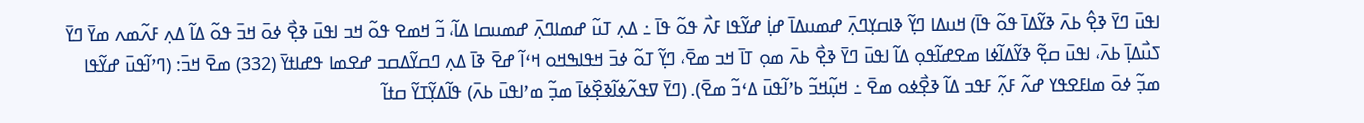ߊߟߎ߫ ߣߌ߫ ߢߐ߲߮ ߕߍ߫ ߢߌ߬ߡߊ߫ ߟߋ߬ ߟߊ߫) ߞߎߡߊ ߣߌ߲߬ ߢߊߛߌ߲ߣߍ߲߫ ߝߘߎߡߊ߫ ߝߊ߲߭ ߝߌ߬ߟߊ ߓߍ߯ ߟߋ߬ ߟߊ߫ ߸ ߡߍ߲ ߠߎ߬ ߝߘߊߣߍ߲߫ ߝߘߎߛߊ ߡߊ߬، ߏ߬ ߞߘߐ ߟߋ߬ ߞߏ ߊߟߎ߫ ߢߐ߲߯ ߦߋ߫ ߞߏ߫ ߟߋ߬ ߡߊ߬ ߡߍ߲ ߓߍ߬ߘߍ ߘߌ߫ ߣߌ߫ ߖߎ߯ߡߊ߲߫ ߕߍ߫، ߊߟߎ߫ ߛߐ߲߬ ߢߌ߬ߡߊ߬ߦߊ ߘߐߝߊ߬ߟߋ߲ ߡߊ߬ ߊߟߎ߫ ߣߌ߫ ߢߐ߲߯ ߕߍ߫ ߘߋ߲ ߠߊ߫ ߞߏ ߘߐ߫، ߣߌ߲߬ ߠߋ߬ ߦߏ߫ ߞߟߊߒߞߋ ߞߵߊ߬ ߝߐ߫ ߢߊ߫ ߡߍ߲ ߣߛߌ߬ߡߛߏ ߝߐߘߊ ߟߝߊߙߌ߫ (332) ߘߐ߫ ߞߏ߫: (ߣߴߊ߬ߟߎ߫ ߝߌ߬ߟߊ ߘߏ߲߬ ߦߋ߫ ߘߊߓߐߟߌ ߝߍ߬ ߓߍ߲߬ ߓߟߏ ߡߊ߬ ߢߐ߲߯ߦߋ ߘߐ߫ ߸ ߞߎ߲߬ߞߏ߬ ߕߴߊ߬ߟߎ߫ ߡߵߏ߬ ߘߐ߫). (ߣߌ߫ ߜߟߍ߬ߦߊ߬ߢߐ߲߰ߦߊ߫ ߘߏ߲߬ ߘߴߊߟߎ߫ ߕߍ߫) ߟߊ߬ߡߌ߲߬ߠߌ߬ ߛߙߊ߬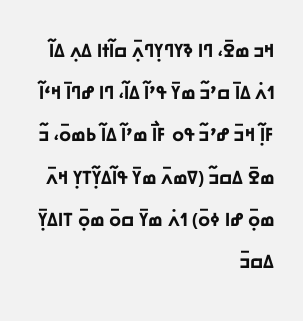ߞߏ ߘߐ߫، ߣߊ ߢߌߣߌ߲ߣߍ߲߫ ߛߊ߬ߙߊ ߡߍ߲ ߡߊ߬ ߗߍ߭ ߡߊ߫ ߛߴߏ߬ ߘߌ߫ ߟߴߊ߬ ߡߊ߬، ߣߊ ߝߣߊ߫ ߞߵߊ߬ ߓߊ߲߬ ߞߏ߫ ߝߴߏ߬ ߟߋ ߓߊ߯ ߘߴߊ߬ ߡߊ߬ ߕߘߋ߫، ߏ߬ ߘߐ߫ ߡߛߏ߬ (ߜߘߍ߫ ߘߌ߫ ߟߊ߬ߡߌ߲߬ߠߌ߲ ߞߍ߫ ߘߋ߲߫ ߝߊ ߦߋ߫) ߗߍ߭ ߘߌ߫ ߛߋ߫ ߘߋ߲߫ ߠߊߡߌ߲߫ ߡߛߏ߫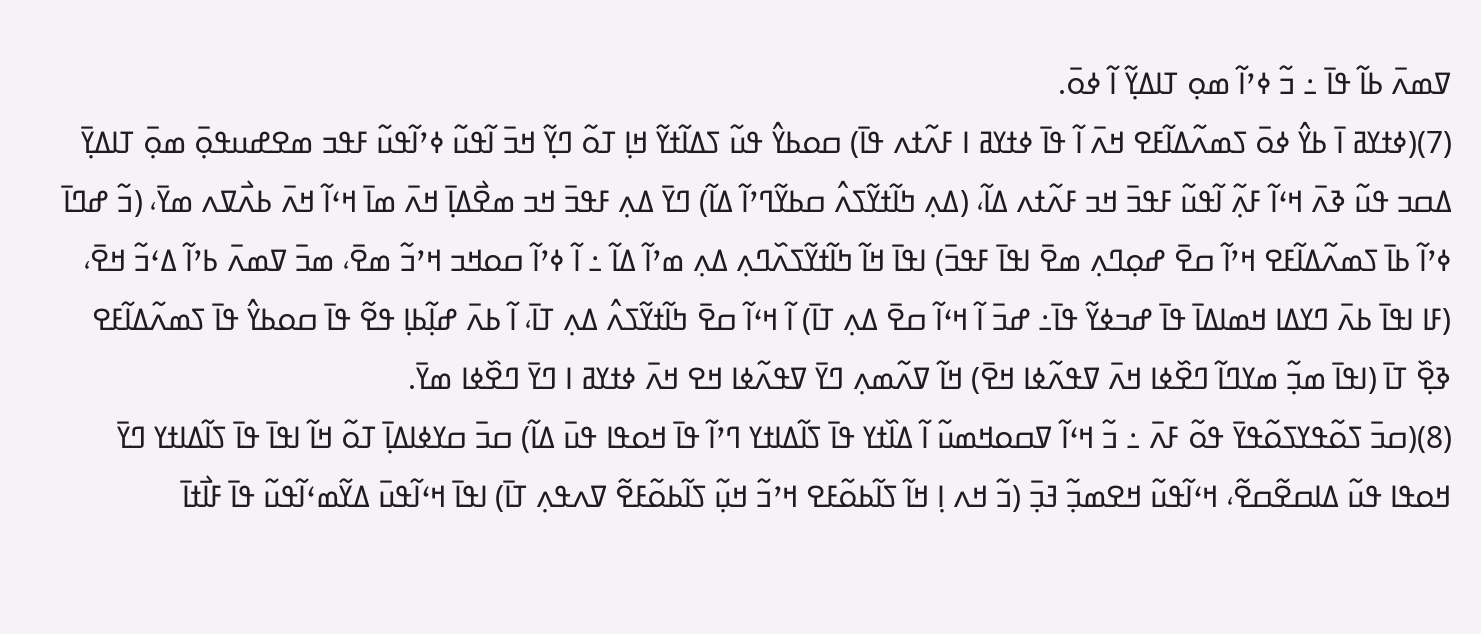ߜߘߍ߫ ߕߊ߬ ߟߊ߫ ߸ ߏ߬ ߦߴߊ߬ ߘߋ߲ ߠߊߡߌ߲߬ ߊ߬ ߦߋ߫.
(7)(ߦߙߌߥ ߊ߫ ߕߌ߮ ߦߋ߫ ߖߘߍ߬ߡߊ߬ߓߐ ߞߍ߫ ߊ߬ ߟߊ߫ ߦߙߌߥ ߊ ߓߍ߬ߙߍ ߟߊ߫) ߛߋߕߌ߮ ߟߎ߬ ߖߡߊ߬ߙߌ߬ ߞߊ߲ ߠߋ߬ ߣߌ߲߬ ߞߏ߫ ߊ߬ߟߎ߬ ߦߴߊ߬ߟߎ߬ ߓߟߏ ߘߐߝߎߟߋ߲߫ ߘߋ߲߫ ߠߊߡߌ߲߫ ߡߛߏ ߟߎ߬ ߢߍ߫ ߞߵߊ߬ ߓߍ߲߬ ߊ߬ߟߎ߬ ߓߟߏ߫ ߞߏ ߓߍ߬ߙߍ ߡߊ߬، (ߡߍ߲ ߤߊ߬ߙߌ߬ߖߍ߮ ߛߕߌ߬ߣߴߊ߬ ߡߊ߬) ߣߌ߫ ߡߍ߲ ߓߟߏ߫ ߞߏ ߘߐ߯ߡߊ߲߫ ߞߍ߫ ߘߊ߫ ߞߵߊ߬ ߞߍ߫ ߕߍ߯ߜߍ ߘߌ߫، (ߏ߬ ߝߣߊ߫ ߦߴߊ߬ ߕߊ߫ ߖߘߍ߬ߡߊ߬ߓߐ ߞߴߊ߬ ߛߐ߫ ߝߋ߲ߣߍ߲ ߘߐ߫ ߊߟߊ߫ ߓߟߏ߫) ߊߟߊ߫ ߞߊ߬ ߤߊ߬ߙߌ߬ߖߍ߰ߣߍ߲ ߡߍ߲ ߘߴߊ߬ ߡߊ߬ ߸ ߊ߬ ߦߴߊ߬ ߛߋߞߏ ߞߴߏ߬ ߘߐ߫، ߘߏ߫ ߜߘߍ߫ ߕߴߊ߬ ߡߵߏ߬ ߞߐ߫، (ߓߊ ߊߟߊ߫ ߕߍ߫ ߣߌߡߊ ߞߘߊߡߊ߫ ߟߊ߫ ߝߏߦߌ߬ ߟߊ߫߸ ߝߏ߫ ߊ߬ ߞߵߊ߬ ߛߐ߫ ߡߍ߲ ߠߊ߫) ߊ߬ ߞߵߊ߬ ߛߐ߫ ߤߊ߬ߙߌ߬ߖߍ߮ ߡߍ߲ ߠߊ߫، ߊ߬ ߕߍ߫ ߝߊ߲߬ߕߊ߲ ߟߐ߬ ߟߊ߫ ߛߋߕߌ߮ ߟߊ߫ ߖߘߍ߬ߡߊ߬ߓߐ ߢߐ߲߰ ߠߊ߫ (ߊߟߊ߫ ߘߏ߲߬ ߘߌߣߊ߬ ߣߐ߰ߦߊ ߞߍ߫ ߜߟߍ߬ߦߊ ߞߐ߫) ߞߊ߬ ߜߍ߬ߘߍ߲ ߣߌ߫ ߜߟߍ߬ߦߊ ߞߐ ߞߍ߫ ߦߙߌߥ ߊ ߣߌ߫ ߣߐ߰ߦߊ ߘߌ߫.
(8)(ߛߏ߫ ߖߋ߬ߟߌߖߋ߬ߟߌ߫ ߟߋ߬ ߓߍ߫ ߸ ߏ߬ ߞߵߊ߬ ߜߛߋߞߘߎ߬ ߊ߬ ߡߊ߰ߙߌ ߟߊ߫ ߖߊ߬ߡߊߙߌ ߣߴߊ߬ ߟߊ߫ ߞߋߟߊ ߟߎ߫ ߡߊ߬) ߛߏ߫ ߛߌߦߊߡߊ߲߫ ߠߋ߬ ߞߊ߬ ߊߟߊ߫ ߟߊ߫ ߖߊ߬ߡߊߙߌ ߣߌ߫ ߞߋߟߊ ߟߎ߬ ߡߊߛߐ߬ߛߐ߬، ߞߵߊ߬ߟߎ߬ ߞߐߘߏ߲߬ ߔߏ߲߫ (ߏ߬ ߞߍ ߊ߲ ߞߊ߬ ߖߊ߬ߕߋ߬ߓߐ ߞߴߏ߬ ߞߎ߲߬ ߖߊ߬ߕߋ߬ߓߐ߬ ߜߍߟߍ߲ ߠߊ߫) ߊߟߊ߫ ߞߵߊ߬ߟߎ߫ ߡߌ߬ߘߵߊ߬ߟߎ߬ ߟߊ߫ ߓߊ߯ߙߊ߫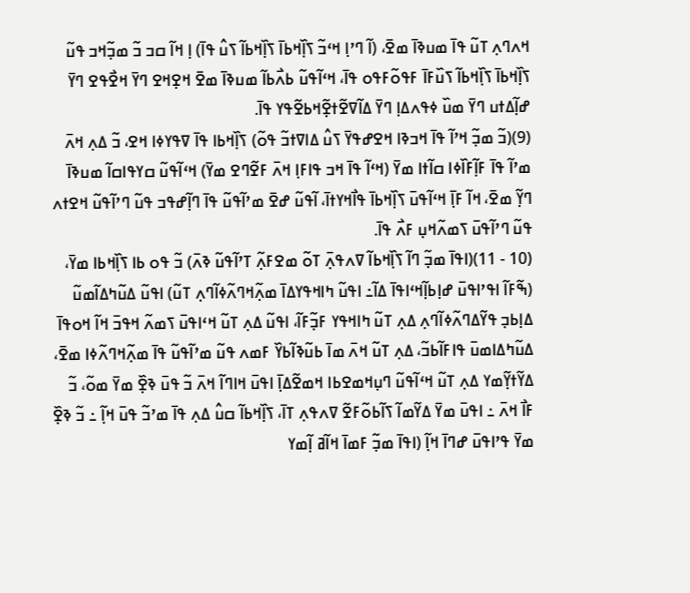ߞߍߣߍ߲ ߠߎ߬ ߟߊ߫ ߘߎߢߊ߫ ߘߐ߫، (ߊ߬ ߣߴߊ߲ ߞߵߏ߬ ߖߊ߲߰ߞߕߊ߫ ߖߊ߲߰ߞߕߊ߬ ߖߎ߮ ߟߊ߫) ߊ߲ ߞߊ߬ ߛߏ ߏ߬ ߘߏ߲߬ߞߏ ߟߎ߬ ߖߊ߲߰ߞߕߊ߫ ߖߊ߲߰ߞߕߊ߬ ߖߎ߰ߓߊ߫ ߓߟߋ߬ߓߟߋ ߟߊ߫، ߞߵߊ߬ߟߎ߬ ߕߍ߯ߕߊ߬ ߘߎߢߊ߫ ߘߐ߫ ߞߐ߲ߞߐ ߣߌ߫ ߞߐ߯ߟߐ ߣߌ߫ ߝߊ߲߬ߡߙߎ ߣߌ߫ ߘߎ߰ ߦߟߍߡߊ߲ ߣߌ߫ ߡߊ߬ߜߐ߬ߙߐ߲߬ߞߕߐ߬ߟߌ ߟߊ߫.
(9)(ߏ߬ ߘߏ߲߬ ߞߴߊ߬ ߟߊ߫ ߞߏߢߊ ߞߐߝߟߌ߫ ߖߎ߮ ߡߊߜߙߏ߬ ߟߋ߬) ߖߊ߲߰ߞߕߊ ߟߊ߫ ߜߟߌߦߊ ߞߐ، ߏ߬ ߡߍ߲ ߞߍ߫ ߘߴߊ߬ ߟߊ߫ ߓߊ߲߬ߓߊ߰ߦߊ ߛߊ߬ߙߊ ߘߌ߫ (ߞߵߊ߬ ߟߊ߫ ߞߏ ߟߊߓߊ߲ ߞߍ߫ ߓߐ߬ߣߐ ߘߌ߫) ߞߵߊ߬ߟߎ߬ ߛߌߟߊߛߊ߬ ߘߎߢߊ߫ ߣߌ߲߬ ߘߐ߫، ߞߊ߬ ߓߊ߲߫ ߞߵߊ߬ߟߎ߫ ߖߊ߲߰ߞߕߊ߫ ߟߊ߯ߞߌߙߊ߫، ߊ߬ߟߎ߬ ߝߐ߫ ߘߴߊ߬ߟߎ߬ ߟߊ߫ ߣߊ߲߬ߝߟߏ ߟߎ߬ ߣߴߊ߬ߟߎ߬ ߞߐߙߍ ߟߎ߬ ߣߴߊ߬ߟߎ߫ ߖߘߍ߬ߞߎ߲ ߓߍ߯ ߟߊ߫.
(10 - 11)(ߊߟߊ߫ ߘߏ߲߬ ߣߊ߬ ߖߊ߲߰ߞߕߊ߬ ߜߍߟߍ߲߫ ߠߋ߬ ߘߐߓߍ߲߬ ߠߴߊ߬ߟߎ߬ ߢߍ߫) ߏ߬ ߟߋ ߕߊ ߖߊ߲߰ߞߕߊ ߘߌ߫، (ߒ߬ߓߊ߬ ߊߟߴߊߟߎ߫ ߝߊ߲ߕߊ߲߬ߞߵߊߟߊ߫ ߡߊ߬߸ ߊߟߎ߬ ߤߊߞߟߌߡߊ߫ ߘߍ߲߬ߞߣߍ߬ߦߊ߬ߣߍ߲ ߠߎ߬) ߊߟߎ߬ ߡߎ߬ߤߡߊ߬ߘߎ߬ ߡߊ߲ߕߏ߲ ߟߌ߬ߡߣߍ߬ߦߊ߬ߣߍ߲ ߡߍ߲ ߠߎ߬ ߤߊߞߟߌ ߓߏ߲߬ߓߊ߬، ߊߟߎ߬ ߡߍ߲ ߠߎ߬ ߞߵߊߟߎ߫ ߖߘߍ߬ ߞߟߏ߫ ߞߊ߬ ߞߋߟߊ߫ ߡߎ߬ߤߡߊߘߎ߫ ߟߊߓߊ߬ߕߏ߬، ߡߍ߲ ߠߎ߬ ߞߍ߫ ߘߊ߫ ߕߎ߬ߢߊ߬ߕߌ߰ ߓߘߍ ߟߎ߬ ߘߴߊ߬ߟߎ߬ ߟߊ߫ ߘߍ߲߬ߞߣߍ߬ߦߊ ߘߐ߫، ߡߌ߬ߙߌ߲߬ߘߌ ߡߍ߲ ߠߎ߬ ߞߵߊ߬ߟߎ߬ ߣߎ߲ߞߘߐߕߊ ߞߘߐ߬ߡߊ߲߫ ߊߟߎ߫ ߞߊߣߊ߬ ߞߍ߫ ߏ߬ ߟߎ߫ ߢߐ߲߰ ߘߌ߫ ߘߋ߬، ߏ߬ ߓߊ߯ ߞߍ߫ ߸ ߊߟߎ߫ ߘߌ߫ ߡߌ߬ߘߊ߬ ߖߊ߬ߕߋ߬ߓߐ߬ ߜߍߟߍ߲ ߠߊ߫، ߖߊ߲߰ߞߕߊ߬ ߛߎ߮ ߡߍ߲ ߟߊ߫ ߘߴߏ߬ ߟߎ߫ ߞߊ߲߬ ߸ ߏ߬ ߢߐ߲߰ ߘߌ߫ ߟߴߊߟߎ߫ ߝߣߊ߫ ߞߊ߲߬ (ߊߟߊ߫ ߘߏ߲߬ ߓߘߊ߫ ߞߊ߬ߥ ߊ߲߬ߘߌ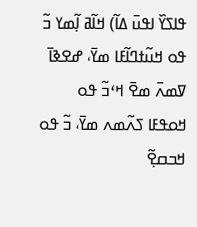ߟߊߖߌ߰ ߊߟߎ߫ ߡߊ߬) ߞߊ߬ߥ ߊ߲߬ߘߌ ߏ߬ ߟߋ ߞߎ߬ߙߣߊ߬ߓߊ ߘߌ߫، ߝߐߢߊ߫ ߜߘߍ߫ ߘߐ߫ ߞߵߏ߬ ߟߋ ߞߋߟߓߊ ߖߍ߬ߘߍ ߘߌ߫، ߏ߬ ߟߋ ߞߏߛߐ߲߬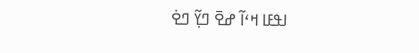ߊߟߓߊ ߞߵߊ߬ ߝߐ߫ ߣߌ߲߬ ߣߐ߭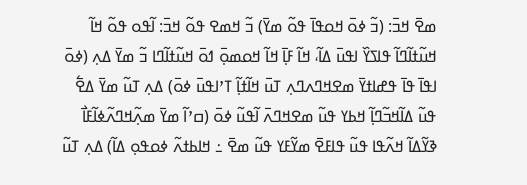ߘߐ߫ ߞߏ߫: (ߏ߬ ߦߋ߫ ߞߋߟߊ߫ ߟߋ߬ ߘߌ߫) ߏ߬ ߞߘߐ ߟߋ߬ ߞߏ߫: ߊ߬ߟߋ ߟߋ߬ ߞߊ߬ ߞߎ߬ߙߊ߬ߣߊ߬ ߟߊߖߌ߰ ߊߟߎ߫ ߡߊ߬، ߞߊ߬ ߓߊ߲߫ ߞߊ߬ ߞߋߘߋ߲߫ ߗߋ߫ ߞߎ߬ߙߊ߬ߣߊ ߏ߬ ߘߌ߫ ߡߍ߲ (ߦߋ߫ ߊߟߊ߫ ߟߊ߫ ߟߝߊߙߌ߫ ߘߐߞߣߍߣߍ߲ ߠߎ߫ ߞߊ߬ߙߊ߲߬ ߠߴߊߟߎ߫ ߦߋ߫) ߡߍ߲ ߠߎ߬ ߘߌ߫ ߡߐ߱ ߟߎ߬ ߡߊ߬ߞߏ߬ߣߊ߲߬ ߞߕߌ ߟߎ߬ ߘߐߞߣߍ߫ ߊ߬ߟߎ߬ ߦߋ߫ (ߛߴߊ߬ ߘߌ߫ ߘߍ߲߬ߞߣߍ߬ߦߊ߬ߓߊ߯ ߢߌ߬ߡߊ߬ ߞߍ߬ߟߊ ߟߎ߬ ߟߊߓߐ߫ ߘߌ߬ߓߌ ߟߎ߬ ߘߐ߫ ߸ ߞߊߕߙߍ߬ ߦߋߟߋ߲ ߡߊ߬) ߡߍ߲ ߠߎ߬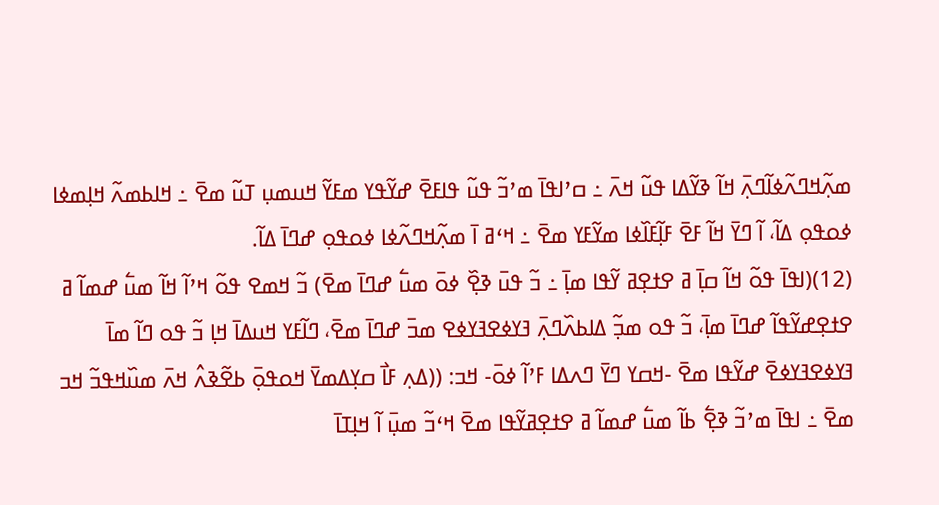ߘߍ߲߬ߞߣߍ߬ߦߊ߬ߣߍ߲߫ ߞߊ߬ ߢߌ߬ߡߊ ߟߎ߬ ߞߍ߫ ߸ ߛߴߊߟߊ߫ ߘߴߏ߬ ߟߎ߬ ߟߊߓߐ߫ ߝߌ߬ߟߌ ߘߓߌ߬ ߞߎߘߎ߲ ߠߎ߬ ߘߐ߫ ߸ ߞߊߕߘߍ߬ ߞߊ߲ߘߦߊ ߦߋߟߋ߲ ߡߊ߬، ߊ߬ ߣߌ߫ ߞߊ߬ ߓߐ߫ ߓߊ߲߬ߓߊ߰ߦߊ ߘߌ߬ߓߌ ߘߐ߫ ߸ ߞߵߥ ߊ߫ ߘߍ߲߬ߞߣߍ߬ߦߊ ߦߋߟߋ߲ ߝߣߊ߫ ߡߊ߬.
(12)(ߊߟߊ߫ ߟߋ߬ ߞߊ߬ ߛߊ߲߫ ߥ ߐߙߐ߲ߥ ߌ߬ߟߊ ߘߊ߲߫ ߸ ߏ߬ ߟߎ߫ ߢߐ߲߰ ߦߋ߫ ߘߎ߱ ߝߣߊ߫ ߘߐ߫) ߏ߬ ߞߘߐ ߟߋ߬ ߞߴߊ߬ ߞߊ߬ ߘߎ߱ ߝߘߊ߬ ߥ ߐߙߐ߲ߝߌ߬ߟߊ߬ ߝߣߊ߫ ߘߊ߲߫، ߏ߬ ߟߋ ߘߏ߲߬ ߡߊߕߍ߰ߣߍ߲߫ ߔߌߦߐߔߌߦߐ ߘߏ߫ ߝߣߊ߫ ߘߐ߫، ߣߊ߬ߓߌ ߞߎߡߊ߫ ߞߊ߲ ߏ߬ ߟߋ ߣߊ߬ ߘߊ߫ ߔߌߦߐߔߌߦߐ߫ ߝߌ߬ߟߊ ߘߐ߫ -ߞߛߌ ߣߌ߫ ߣߍߡߊ ߓߴߊ߬ ߦߋ߫- ߞߏ: ((ߡߍ߲ ߓߊ߯ ߛߌ߲ߡߘߌ߫ ߞߋߟߋ߲߫ ߕߐ߬ߢߍ߮ ߞߍ߫ ߘߎ߰ߞߟߏ߬ ߞߏ ߘߐ߫ ߸ ߊߟߊ߫ ߘߴߏ߬ ߢߐ߲߱ ߕߊ߬ ߘߎ߱ ߝߘߊ߬ ߥ ߐߙߐ߲ߥߌ߬ߟߊ ߘߐ߫ ߞߵߏ߬ ߘߎ߲߫ ߊ߬ ߞߊ߲ߠߊ߫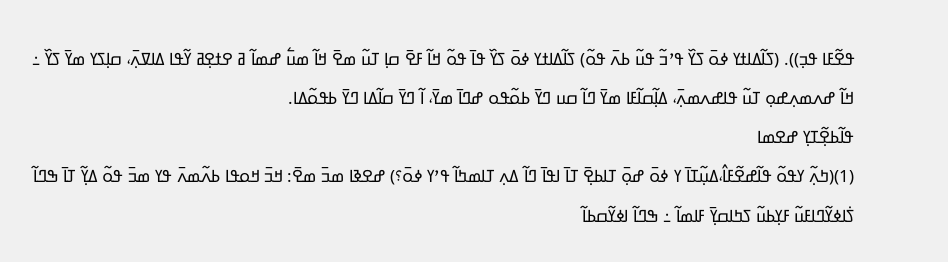ߟߐ߬ߓߊ ߟߏ߲)). (ߖߊ߬ߡߊߙߌ ߦߋ߫ ߖߌ߰ ߟߴߏ߬ ߟߎ߬ ߕߍ߫ ߟߋ߬) ߖߊ߬ߡߊߙߌ ߦߋ߫ ߖߌ߰ ߟߊ߫ ߟߋ߬ ߞߊ߬ ߓߐ߫ ߛߊ߲ ߠߎ߬ ߘߐ߫ ߞߊ߬ ߘߎ߱ ߝߘߊ߬ ߥ ߐߙߐ߲ߥ ߌ߬ߟߊ ߡߊߜߍ߲߫، ߛߊ߲ߖߌ ߘߌ߫ ߖߌ߰ ߸ ߞߊ߬ ߝߍߘߍ߲ߝߋ߲ ߠߎ߬ ߟߊߝߍߘߍ߲߫، ߡߊ߲߬ߛߊ߬ߓߊ ߘߌ߫ ߣߊ߬ ߛߎ ߣߌ߫ ߕߋ߬ߟߋ ߝߣߊ߫ ߘߌ߫، ߊ߬ ߣߌ߫ ߛߊ߬ߡߊ ߣߌ߫ ߕߟߋ߬ߡߊ.
ߟߊ߬ߕߐ߲߬ߠߌ߲ ߝߐߘߊ
(1)(ߤߍ߲߬ ߌߟߋ߬ ߟߊ߬ߝߐ߬ߓߊ߮،ߡߎ߲߬ߠߊ߫ ߌ ߦߋ߫ ߝߋ߲߫ ߠߊߕߐ߲߫ ߠߊ߫ ߊߟߊ߫ ߣߊ߬ ߡߍ߲ ߠߊߘߤߊ߬ ߟߴߌ ߦߋ߫؟) ߝߐߢߊ ߘߏ߫ ߘߐ߫: ߞߏ߫ ߞߋߟߊ ߕߍ߬ߘߍ߫ ߟߌ ߘߏ߫ ߟߋ߬ ߡߌ߲߬ ߠߊ߫ ߒߣߊ߬ ߖ߭ߊߦߌ߬ߣߊߓߎ߬ ߓߌ߲ߕߎ߬ ߖߤߊߛߌ߲߫ ߓߊߘߊ߬ ߸ ߒߣߊ߬ ߊߦߌ߬ߛߕߊ߬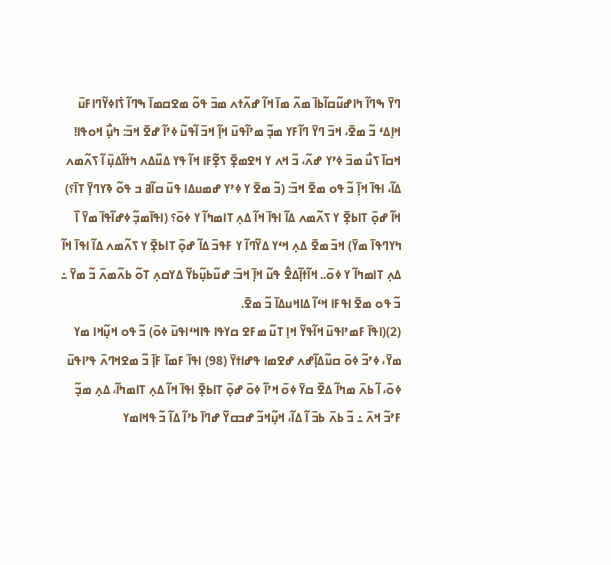ߣߌ߫ ߒߣߊ߬ ߤߊߝߎ߬ߛߊ߬ߕߊ߫ ߘߍ߬ ߘߊ߫ ߞߊ߬ ߝߍ߬ߙߍ ߘߏ߫ ߟߋ߬ ߘߐߛߘߊ߫ ߒߣߊ߬ ߖ߭ߊߦߌ߬ߣߊߓߎ߫ ߞߊ߲ߡߵ ߏ߬ ߘߐ߫، ߞߏ߫ ߣߌ߫ ߣߊ߬ߓߌ ߘߏ߲߬ ߘߴߊ߬ߟߎ߫ ߞߊ߲߬ ߞߏ߫ ߊ߬ߟߎ߬ ߦߴߊ߬ ߝߐ߫ ߞߏ߫: ߤߎ߲߯ ߞߋߟߊ! ߞߛߊ߫ ߖߎ߯ ߘߏ߫ ߦߴߌ ߝߍ߬، ߏ߬ ߞߍ ߌ ߞߐߘߐ߲߫ ߖߐ߲߬ߓߊ ߞߊ߬ ߟߌ ߡߎ߰ߡߍ ߤߙߊ߬ߡߎ߲߫ ߊ߬ ߖߍ߬ߘߍ ߡߊ߬، ߊߟߊ߫ ߞߊ߲߫ ߏ߬ ߟߋ ߘߐ߫ ߞߏ߫: (ߏ߬ ߘߐ߫ ߌ ߦߴߌ ߝߘߎߡߊ ߟߎ߫ ߛߊ߬ߥ ߏ ߟߋ߬ ߢߌߣߌ߲߫ ߠߊ߫؟) ߞߊ߬ ߝߋ߲߫ ߠߊߕߐ߲߫ ߌ ߖߍ߬ߘߍ ߡߊ߬ ߊߟߊ߫ ߞߊ߬ ߡߍ߲ ߠߊߘߤߊ߬ ߌ ߦߋ߫؟ (ߊߟߊ߫ߘߏ߲߬ ߦߝߊ߬ߟߊ߫ ߘߌ߫ ߊ߰ ߤߌߣߟߊ߫ ߘߌ߫) ߞߏ߫ ߘߐ߫ ߡߍ߲ ߞߵߌ ߡߌ߬ߣߊ߬ ߌ ߓߟߏ߫ ߡߊ߬ ߝߋ߲߫ ߠߊߕߐ߲߫ ߌ ߖߍ߬ߘߍ ߡߊ߬ ߊߟߊ߫ ߞߊ߬ ߡߍ߲ ߠߊߘߤߊ߬ ߌ ߦߋ߫.. ߞߊ߬ߙߊ߲߬ߡߐ߮ ߟߎ߬ ߞߊ߲߫ ߞߏ߫: ߝߎ߬ߕߎ߲߬ߕߌ߬ ߡߌߛߍ߲ ߠߋ߬ ߕߍ߬ߘߍ߫ ߏ߬ ߘߌ߫ ߸ ߏ߬ ߟߋ ߘߐ߫ ߊߟߓߊ ߞߵߊ߬ ߡߊߞߎߡߊ߫ ߏ߬ ߘߐ߫.
(2)(ߊߟߊ߫ ߓߘߴߊߟߎ߫ ߞߊ߬ߟߌ߬ ߞߊ߲ ߠߎ߬ ߘߓߐ ߛߌߟߊ ߟߊߞߵߊߟߎ߫ ߦߋ߫) ߏ߬ ߟߋ ߞߎ߲߬ߞߊ ߘߌ ߘߌ߫، ߦߴߏ߬ ߦߋ߫ ߛߎ߬ߡߊ߲߬ߝߍ ߝߐߘߊ ߟߝߊߙߌ߫ (98) ߊߟߊ߫ ߓߘߊ߫ ߓߊ߲߫ ߏ߬ ߘߐߞߣߍ߫ ߟߴߊߟߎ߫ ߦߋ߫، ߊ߬ ߕߍ߫ ߘߤߊ߬ ߡߐ߰ ߛߌ߫ ߦߋ߫ ߞߴߊ߬ ߦߋ߫ ߝߋ߲߫ ߠߊߕߐ߲߫ ߊߟߊ߫ ߞߊ߬ ߡߍ߲ ߠߊߘߤߊ߬، ߡߍ߲ ߘߏ߲߬ ߓߴߏ߬ ߞߍ߫ ߸ ߏ߬ ߕߍ߫ ߕߏ߫ ߊ߬ ߡߊ߬، ߞߎ߲߬ߞߏ߬ ߝߏߛߌ߬ ߝߣߊ߫ ߕߴߊ߬ ߡߊ߬ ߏ߬ ߟߞߊߘߌ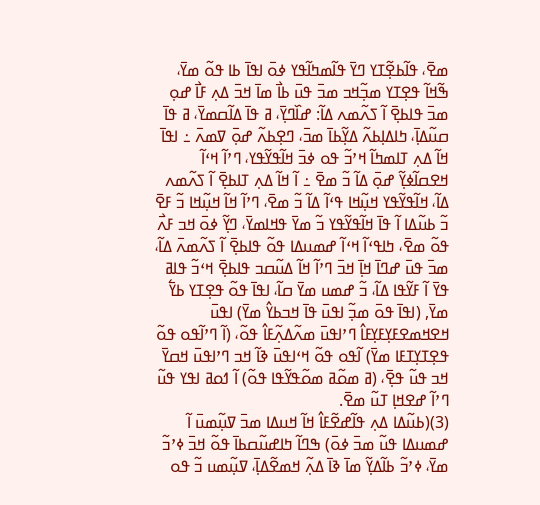ߘߐ߫، ߟߊ߬ߕߐ߲߬ߠߌ ߣߌ߫ ߟߊ߬ߘߤߊ߬ߟߌ ߦߋ߫ ߊߟߊ߫ ߕߊ ߟߋ߬ ߘߌ߫، ߒ߬ߞߊ߬ ߟߐ߲ߠߌ ߘߏ߲߬ߞߏ ߘߏ߫ ߟߎ߫ ߕߊ߯ ߘߊ߫ ߞߏ߫ ߡߍ߲ ߓߊ߯ ߝߋ߲ ߘߏ߫ ߟߊߕߐ߲߫ ߊ߬ ߖߍ߬ߘߍ ߡߊ߬: ߝߊ߰ߣߌ߲߫، ߥ ߟߊ߫ ߡߊ߬ߛߘߌ߫، ߥ ߟߊ߫ ߛߎ߬ߡߊ߲߫، ߤߊߡߊ߲ߕߍ߬ ߡߌ߲߬ߕߊ߫ ߘߏ߫، ߣߐ߲ߕߍ߬ ߝߋ߲߫ ߜߘߍ߫ ߸ ߊߟߊ߫ ߞߊ߬ ߡߍ߲ ߠߊߘߤߊ߬ ߞߴߏ߬ ߟߋ ߦߏ߫ ߞߊ߬ߟߌ߬ߟߌ، ߣߴߊ߬ ߞߵߊ߬ ߞߐߛߊ߬ߦߌ߲߬ ߝߋ߲߫ ߡߊ߬ ߏ߬ ߘߐ߫ ߸ ߊ߬ ߞߊ߬ ߡߍ߲ ߠߊߕߐ߲߫ ߊ߬ ߖߍ߬ߘߍ ߡߊ߬، ߞߊ߬ߟߌ߬ߟߌ ߞߎ߲߬ߞߊ ߟߵߊ߬ ߡߊ߬ ߏ߬ ߘߐ߫، ߣߴߊ߬ ߞߊ߬ ߞߎ߲߬ߞߊ ߏ߬ ߓߐ߫ ߏ߬ ߕߎ߬ߡߊ ߊ߬ ߟߊ߫ ߞߊ߬ߟߌ߬ߟߌ ߏ߬ ߘߌ߫ ߟߞߊߘߌ߫، ߣߌ߲߬ ߦߋ߫ ߞߏ ߓߍ߯ ߟߋ߬ ߘߐ߫، ߤߊߟߵߊ߬ ߞߵߊ߬ ߝߘߎߡߊ ߟߋ߬ ߟߊߕߐ߲߫ ߊ߬ ߖߍ߬ߘߍ߫ ߡߊ߬، ߘߏ߫ ߟߎ߫ ߝߣߊ߫ ߞߊ߲߫ ߞߏ߫ ߣߴߊ߬ ߞߊ߬ ߡߎ߬ߛߏ ߟߊߕߐ߲߫ ߞߵߏ߬ ߟߊߥ ߟߌ߫ ߊ߬ ߓߌ߬ߟߊ ߡߊ߬، ߏ߬ ߝߘߎ ߘߌ߫ ߛߊ߬، ߊߟߊ߫ ߟߋ߬ ߟߐ߲ߠߌ ߕߌ߱ ߘߌ߫, (ߊߟߊ߫ ߟߋ߫ ߘߏ߲߬ ߊߟߎ߫ ߟߊ߫ ߞߏߕߌ߮ ߘߌ߫) ߊߟߎ߫ ߞߐߞߘߐߓߌ߲ߓߌ߲ߓߊ߮ ߣߴߊߟߎ߫ ߘߍ߬ߡߍ߲߬ߓߊ߮ ߟߋ߬، (ߊ߬ ߣߴߊ߬ߟߋ ߟߋ߬ ߟߐ߲ߠߌ߲ߠߓߊ ߘߌ߫) ߊ߬ߟߋ ߟߋ߬ ߞߵߊߟߎ߫ ߢߊ߬ ߞߏ ߣߴߊߟߎ߫ ߞߛߌ߫ ߞߏ ߟߎ߬ ߟߐ߲߫، (ߥ ߘߋ߬ߥ ߘߋ߬ߟߌ߬ߟߊ ߟߋ߬) ߊ߬ ߗߋߥ ߊߟߌ ߟߎ߬ ߣߴߊ߬ ߝߐߞߊ߲ ߠߎ߬ ߘߐ߫.
(3)(ߕߎ߬ߡߊ ߡߍ߲ ߟߊ߬ߝߐ߬ߓߊ߮ ߞߊ߬ ߞߎߡߊ ߘߏ߫ ߜߎ߲߬ߘߎ߫ ߊ߬ ߝߘߎߡߊ ߟߎ߬ ߘߏ߫ ߦߋ߫) ߒߣߊ߬ ߤߊߝߎ߬ߛߕߊ߫ ߟߋ߬ ߞߏ߫ ߦߴߏ߬ ߘߌ߫، ߦߴߏ߬ ߕߊ߬ߡߌ߲߬ ߘߊ߫ ߢߊ߫ ߡߍ߲߬ ߞߘߐ߬ߡߊ߲߫، ߜߎ߲߬ߘߎ ߏ߬ ߟߋ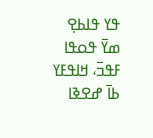ߟߌ ߟߊߕߐ߲ ߘߌ߫ ߟߋߟߊ ߓߟߏ߫، ߞߊߟߓߌ ߕߊ߫ ߝߐߢߊ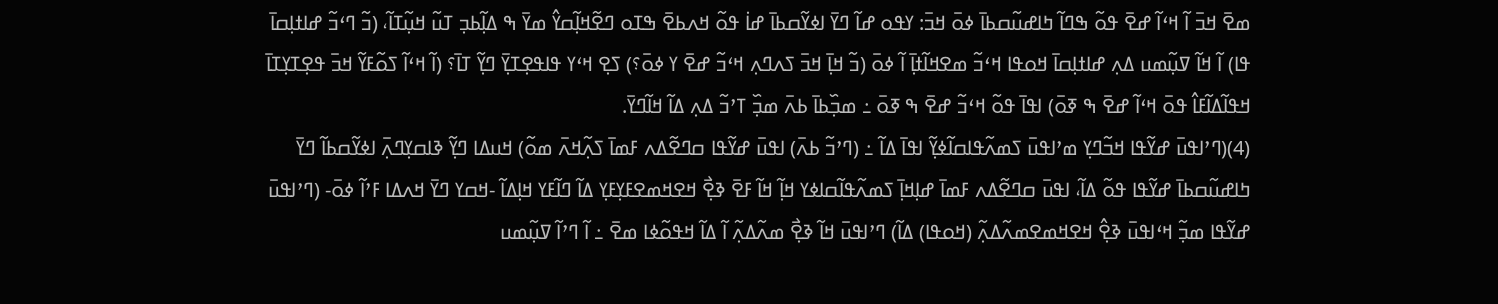ߘߐ߫ ߞߏ߫ ߊ߬ ߞߵߊ߬ ߝߐ߫ ߟߋ߬ ߒߣߊ߬ ߤߊߝߎ߬ߛߕߊ߫ ߦߋ߫ ߞߏ߫: ߌߟߋ ߝߊ߬ ߣߌ߫ ߊߦߌ߬ߛߕߊ߫ ߝߊ߭ ߟߋ߬ ߞߍߕߐ߫ ߒߠߋ ߣߐ߬ߞߊ߲߬ߛߌ߮ ߘߌ߫ ߒ ߡߊ߲߬ߕߏ߲ ߠߎ߬ ߞߎ߲߬ߠߊ߬، (ߏ߬ ߣߵߏ߬ ߝߊߙߊ߲ߛߊ߫ ߟߊ) ߊ߬ ߞߊ߬ ߜߎ߲߬ߘߎ ߡߍ߲ ߝߊߙߊ߲ߛߊ߫ ߞߋߟߊ ߞߵߏ߬ ߘߐߞߊ߬ߙߊ߲߫ ߊ߬ ߦߋ߫ (ߏ߬ ߞߊ߲߫ ߞߏ߫ ߖߍߣߍ߲ ߞߵߏ߬ ߝߐ߫ ߌ ߦߋ߫؟) ߖߐ߲ ߞߵߌ ߟߊߟߐ߲ߠߌ߲߫ ߣߌ߲߬ ߠߊ߫؟ (ߊ߬ ߞߵߊ߬ ߖߋ߬ߓߌ߬ ߞߏ߫ ߟߐ߲ߠߌ߲ߠߊ߫ ߞߟߊ߬ߡߊ߬ߓߊ߮ ߟߋ߫ ߞߵߊ߬ ߝߐ߫ ߒ ߧߋ߫) ߊߟߊ߫ ߟߋ߬ ߞߵߏ߬ ߝߐ߫ ߒ ߧߋ߫ ߸ ߘߏ߲߰ߕߊ߫ ߕߍ߫ ߘߏ߲߰ ߠߴߏ߬ ߡߍ߲ ߡߊ߬ ߞߊ߬ߣߌ߫.
(4)(ߣߴߊߟߎ߫ ߝߌ߬ߟߊ ߞߏ߬ߣߌ߲ ߘߴߊߟߎ߫ ߖߘߍ߬ߟߊߛߊ߬ߦߌ߲߬ ߊߟߊ߫ ߡߊ߬ ߸ (ߣߴߏ߬ ߕߍ߫) ߊߟߎ߫ ߝߌ߬ߟߊ ߛߣߐ߬ߡߍ ߓߘߊ߫ ߖߍ߲߬ߞߍ߫ ߘߋ߬) ߞߎߡߊ ߣߌ߲߬ ߢߊߛߌ߲ߣߍ߲߫ ߊߦߌ߬ߛߕߊ߬ ߣߌ߫ ߤߊߝߎ߬ߛߕߊ߫ ߝߌ߬ߟߊ ߟߋ߬ ߡߊ߬، ߊߟߎ߫ ߛߣߐ߬ߡߍ ߓߘߊ߫ ߝߊ߲ߞߊ߲߫ ߖߘߍ߬ߟߊ߬ߛߊߦߌ ߞߊ߲߬ ߞߊ߬ ߓߐ߫ ߢߐ߲߯ ߞߐߞߘߐߓߌ߲ߓߌ߲ ߡߊ߬ ߣߊ߬ߓߌ ߞߊ߲ߡߊ߬ -ߞߛߌ ߣߌ߫ ߞߍߡߊ ߓߴߊ߬ ߦߋ߫- (ߣߴߊߟߎ߫ ߝߌ߬ߟߊ ߘߏ߲߬ ߞߵߊߟߎ߫ ߢߐ߲߮ ߞߐߞߘߐߘߍ߬ߡߍ߲߬ (ߞߋߟߊ) ߡߊ߬) ߣߴߊߟߎ߫ ߞߊ߬ ߢߐ߲߯ ߘߍ߬ߡߍ߲߬ ߊ߬ ߡߊ߬ ߞߟߋ߬ߦߊ ߘߐ߫ ߸ ߊ߬ ߣߴߊ߬ ߜߎ߲߬ߘߎ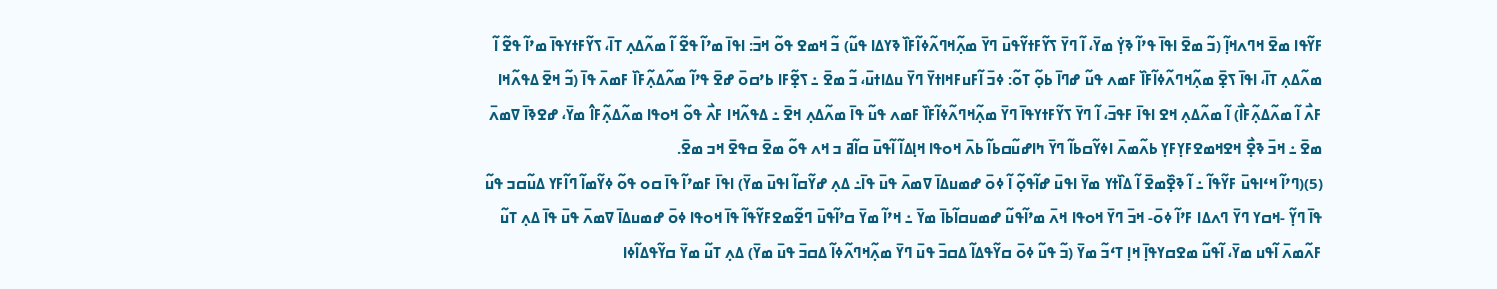ߓߌ߬ߟߊ ߘߐ߫ ߞߣߍߞߊ߲߬ (ߏ߬ ߘߐ߫ ߊߟߊ߫ ߟߴߊ߬ ߢߌ߲߭ ߘߌ߫، ߊ߬ ߣߌ߫ ߖߌ߬ߓߙߌ߬ߟߎ߫ ߣߌ߫ ߘߍ߲߬ߞߣߍ߬ߦߊ߬ߓߊ߰ ߢߌߡߊ ߟߎ߬) ߏ߬ ߞߘߐ ߟߋ߬ ߞߏ߫: ߊߟߊ߫ ߘߴߊ߬ ߟߐ߬ ߊ߬ ߘߍ߬ߡߍ߲ ߠߊ߫، ߖߌ߬ߓߙߌߟߊ߫ ߘߴߊ߬ ߟߐ߬ ߊ߬ ߘߍ߬ߡߍ߲ ߠߊ߫، ߊߟߊ߫ ߖߐ߲߫ ߘߍ߲߬ߞߣߍ߬ߦߊ߬ߓߊ߰ ߓߘߍ ߟߎ߬ ߝߣߊ߫ ߕߋ߲߬ ߠߋ߬: ߦߏ߫ ߊ߬ߓߎߓߞߊߙߌ߫ ߣߌ߫ ߎߡߊߙߎ߫، ߏ߬ ߘߐ߫ ߸ ߖߐ߲߬ߓߊ ߕߴߛߋ߫ ߝߐ߫ ߟߴߊ߬ ߘߍ߬ߡߍ߲߬ߓߊ߰ ߓߘߍ߫ ߟߊ߫ (ߏ߬ ߞߐ߫ ߡߟߍ߬ߞߊ ߓߍ߯ ߊ߬ ߘߍ߬ߡߍ߲߬ߓߊ߯) ߊ߬ ߘߍ߬ߡߍ߲ ߞߐ ߊߟߊ߫ ߓߟߏ߫، ߊ߬ ߣߌ߫ ߖߌ߬ߓߙߌߟߊ߫ ߣߌ߫ ߘߍ߲߬ߞߣߍ߬ߦߊ߬ߓߊ߰ ߓߘߍ ߟߎ߬ ߟߊ߫ ߘߍ߬ߡߍ߲ ߞߐ߫ ߸ ߡߟߍ߬ߞߊ ߓߍ߯ ߟߋ߬ ߞߋߟߊ ߘߍ߬ߡߍ߲߬ߓߊ߮ ߘߌ߫، ߝߐߢߊ߫ ߜߘߍ߫ ߘߐ߫ ߸ ߞߏ߫ ߢߐ߲߯ ߞߐߞߘߐߓߌ߲ߓߌ߲ ߕߍ߬ߘߍ߫ ߊߦߌ߬ߛߕߊ߬ ߣߌ߫ ߤߊߝߎ߬ߛߕߊ߬ ߕߍ߫ ߞߋߟߊ ߞߊ߲ߡߊ߬ ߊ߬ߟߎ߫ ߛߊ߬ߥ ߏ ߞߍ ߟߋ߬ ߘߐ߫ ߛߟߐ߫ ߞߏ ߘߐ߫.
(5)(ߣߴߊ߬ ߞߵߊߟߎ߫ ߓߌ߬ߟߊ߬ ߸ ߊ߬ ߢߐ߲߰ߘߐ߫ ߊ߬ ߡߊ߰ߙߌ ߘߌ߫ ߊߟߎ߫ ߝߊ߬ߟߋ߲߬ ߊ߬ ߦߋ߫ ߝߘߎߡߊ߫ ߜߘߍ߫ ߟߎ߫ ߟߊ߫߸ ߡߍ߲ ߝߌ߬ߛߊ߬ ߊߟߎ߫ ߘߌ߫) ߊߟߊ߫ ߓߘߴߊ߬ ߟߊ߫ ߛߋ ߟߋ߬ ߦߌ߬ߘߊ߬ ߣߊ߬ߓߌ ߡߎ߬ߛߏ ߟߎ߬ ߟߊ߫ ߣߌ߲߬ -ߞߛߌ ߣߌ߫ ߣߍߡߊ ߓߴߊ߬ ߦߋ߫- ߞߏ߫ ߣߌ߫ ߞߋߟߊ ߞߍ߫ ߘߴߊ߬ߟߎ߬ ߝߘߎߛߊ߬ߕߊ߫ ߘߌ߫ ߸ ߞߴߊ߬ ߘߌ߫ ߛߴߊ߬ߟߎ߫ ߣߐ߬ߘߐߓߌ߬ߟߊ߬ ߟߊ߫ ߞߋߟߊ ߦߋ߫ ߝߘߎߡߊ߫ ߜߘߍ߫ ߟߎ߫ ߟߊ߫ ߡߍ߲ ߠߎ߬ ߓߍ߬ߘߍ߫ ߊ߬ߟߎ ߘߌ߫، ߊ߬ߟߎ߬ ߘߐߛߌߟߊ߲߫ ߞߊ߲ ߠߵߏ߬ ߘߌ߫ (ߏ߬ ߟߎ߬ ߦߋ߫ ߛߌ߬ߟߡߊ߬ ߡߛߏ߫ ߟߎ߫ ߣߌ߫ ߘߍ߲߬ߞߣߍ߬ߦߊ߬ ߡߛߏ߫ ߟߎ߫ ߘߌ߫) ߡߍ߲ ߠߎ߬ ߘߌ߫ ߛߌ߬ߟߡߊ߬ߦߊ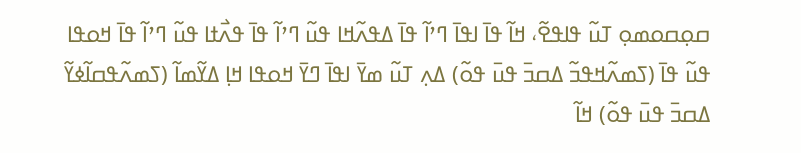ߛߋ߲ߛߋߘߋ߲ ߠߎ߬ ߟߊߟߐ߬، ߞߊ߬ ߟߊ߫ ߊߟߊ߫ ߣߴߊ߬ ߟߊ߫ ߡߟߍ߬ߞߊ ߟߎ߬ ߣߴߊ߬ ߟߊ߫ ߟߍ߯ߙߊ ߟߎ߬ ߣߴߊ߬ ߟߊ߫ ߞߋߟߊ ߟߎ߬ ߟߊ߫ (ߖߘߍ߬ߞߟߏ߬ ߡߛߏ߫ ߟߎ߫ ߟߋ߬) ߡߍ߲ ߠߎ߬ ߘߌ߫ ߊߟߊ߫ ߣߌ߫ ߞߋߟߊ ߞߊ߲ ߡߌ߬ߘߊ߬ (ߖߘߍ߬ߟߛߊ߬ߦߌ߬ ߡߛߏ߫ ߟߎ߫ ߟߋ߬) ߞߊ߬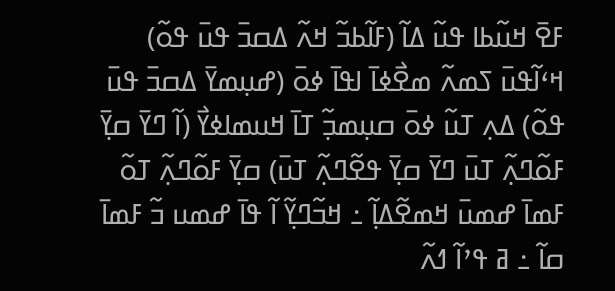ߓߐ߫ ߞߎ߬ߕߊ ߟߎ߬ ߡߊ߬ (ߓߊ߬ߕߏ߬ ߞߍ߬ ߡߛߏ߫ ߟߎ߫ ߟߋ߬) ߞߵߊ߬ߟߎ߫ ߖߘߍ߬ ߘߐ߯ߦߊ߫ ߊߟߊ߫ ߦߋ߫ (ߝߎ߲ߘߌ߫ ߡߛߏ߫ ߟߎ߫ ߟߋ߬) ߡߍ߲ ߠߎ߬ ߦߋ߫ ߛߎ߲ߘߏ߲߬ ߠߊ߫ ߞߎߘߊߦߌ߯ (ߊ߬ ߣߌ߫ ߛߌ߲߫ ߓߋ߬ߣߍ߲߬ ߠߎ߫ ߣߌ߫ ߛߌ߲߫ ߟߐ߬ߣߍ߲߬ ߠߎ߫) ߛߌ߲߫ ߓߋ߬ߣߍ߲߬ ߠߋ߬ ߓߘߊ߫ ߝߘߎ߫ ߞߘߐ߬ߡߊ߲߬ ߸ ߞߏ߬ߣߌ߲߬ ߊ߬ ߟߊ߫ ߝߘߎ ߏ߬ ߓߘߊ߫ ߛߊ߬ ߸ ߥ ߟߴߊ߬ ߗߍ߬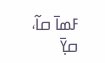ߓߘߊ߫ ߛߊ߬، ߛߌ߲߫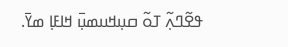ߟߐ߬ߣߍ߲߬ ߠߋ߬ ߛߎ߲ߞߎߘߎ߲߫ ߞߊߓߊ߲ ߘߌ߫.